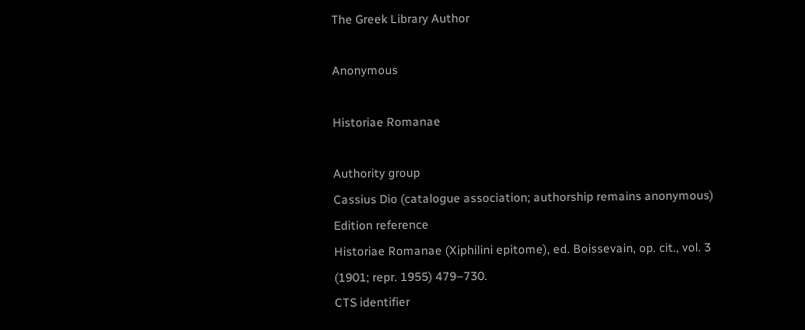The Greek Library Author

Anonymous

Historiae Romanae

Authority group
Cassius Dio (catalogue association; authorship remains anonymous)
Edition reference
Historiae Romanae (Xiphilini epitome), ed. Boissevain, op. cit., vol. 3 (1901; repr. 1955) 479–730.
CTS identifier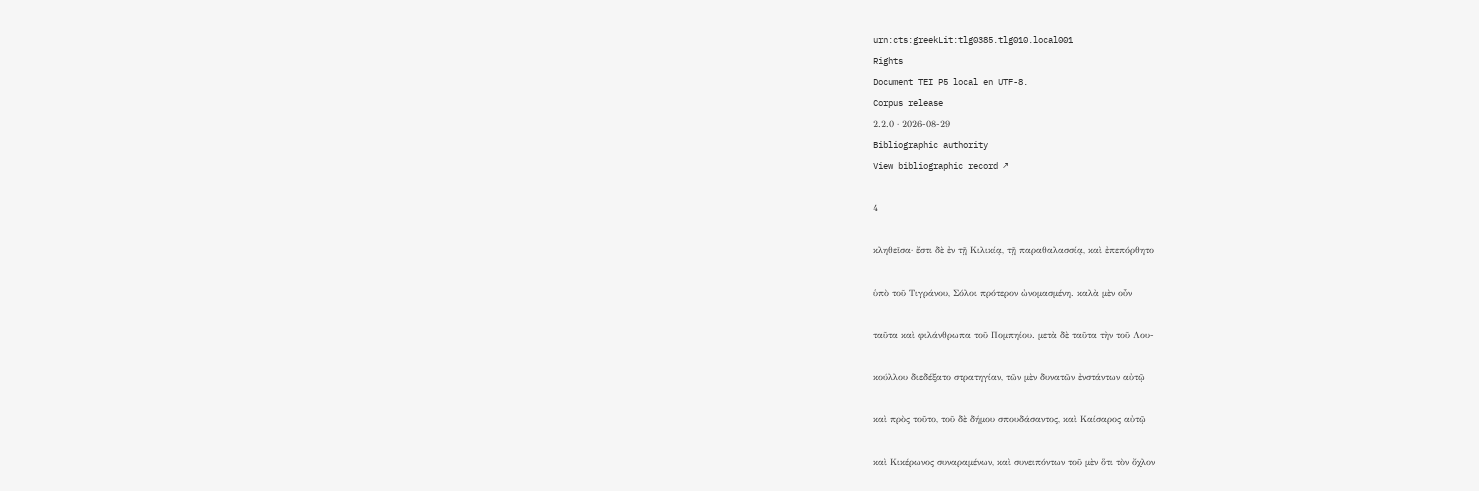urn:cts:greekLit:tlg0385.tlg010.local001
Rights
Document TEI P5 local en UTF-8.
Corpus release
2.2.0 · 2026-08-29
Bibliographic authority
View bibliographic record ↗

4

κληθεῖσα· ἔστι δὲ ἐν τῇ Κιλικίᾳ, τῇ παραθαλασσίᾳ, καὶ ἐπεπόρθητο

ὑπὸ τοῦ Τιγράνου, Σόλοι πρότερον ὠνομασμένη. καλὰ μὲν οὖν

ταῦτα καὶ φιλάνθρωπα τοῦ Πομπηίου. μετὰ δὲ ταῦτα τὴν τοῦ Λου-

κούλλου διεδέξατο στρατηγίαν, τῶν μὲν δυνατῶν ἐνστάντων αὐτῷ

καὶ πρὸς τοῦτο, τοῦ δὲ δήμου σπουδάσαντος, καὶ Καίσαρος αὐτῷ

καὶ Κικέρωνος συναραμένων, καὶ συνειπόντων τοῦ μὲν ὅτι τὸν ὄχλον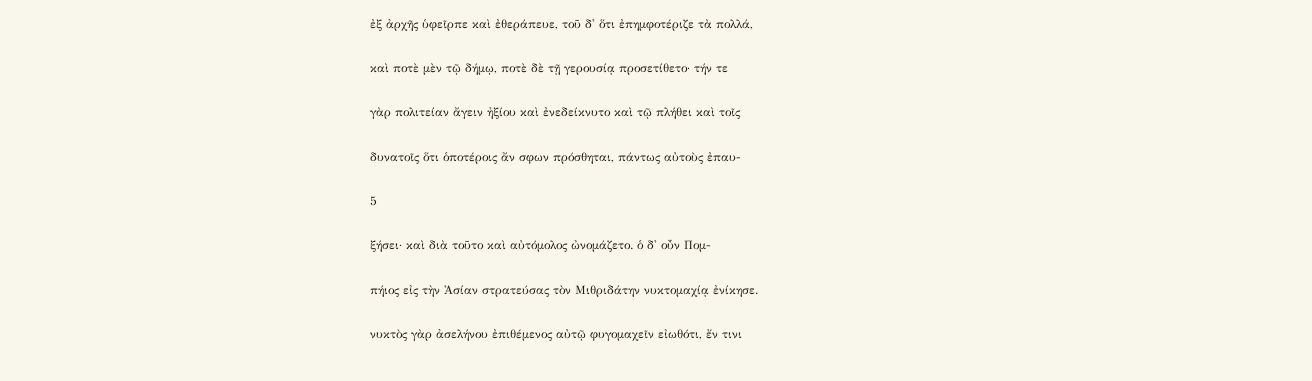ἐξ ἀρχῆς ὑφεῖρπε καὶ ἐθεράπευε, τοῦ δ' ὅτι ἐπημφοτέριζε τὰ πολλά,

καὶ ποτὲ μὲν τῷ δήμῳ, ποτὲ δὲ τῇ γερουσίᾳ προσετίθετο· τήν τε

γὰρ πολιτείαν ἄγειν ἠξίου καὶ ἐνεδείκνυτο καὶ τῷ πλήθει καὶ τοῖς

δυνατοῖς ὅτι ὁποτέροις ἄν σφων πρόσθηται, πάντως αὐτοὺς ἐπαυ-

5

ξήσει· καὶ διὰ τοῦτο καὶ αὐτόμολος ὠνομάζετο. ὁ δ' οὖν Πομ-

πήιος εἰς τὴν Ἀσίαν στρατεύσας τὸν Μιθριδάτην νυκτομαχίᾳ ἐνίκησε.

νυκτὸς γὰρ ἀσελήνου ἐπιθέμενος αὐτῷ φυγομαχεῖν εἰωθότι, ἔν τινι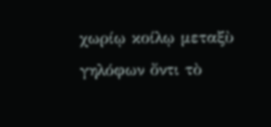χωρίῳ κοίλῳ μεταξὺ γηλόφων ὄντι τὸ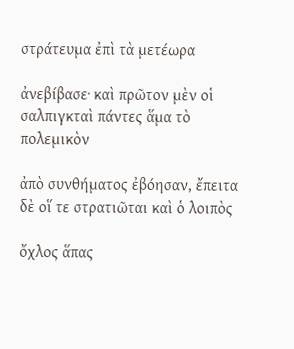στράτευμα ἐπὶ τὰ μετέωρα

ἀνεβίβασε· καὶ πρῶτον μὲν οἱ σαλπιγκταὶ πάντες ἅμα τὸ πολεμικὸν

ἀπὸ συνθήματος ἐβόησαν, ἔπειτα δὲ οἵ τε στρατιῶται καὶ ὁ λοιπὸς

ὄχλος ἅπας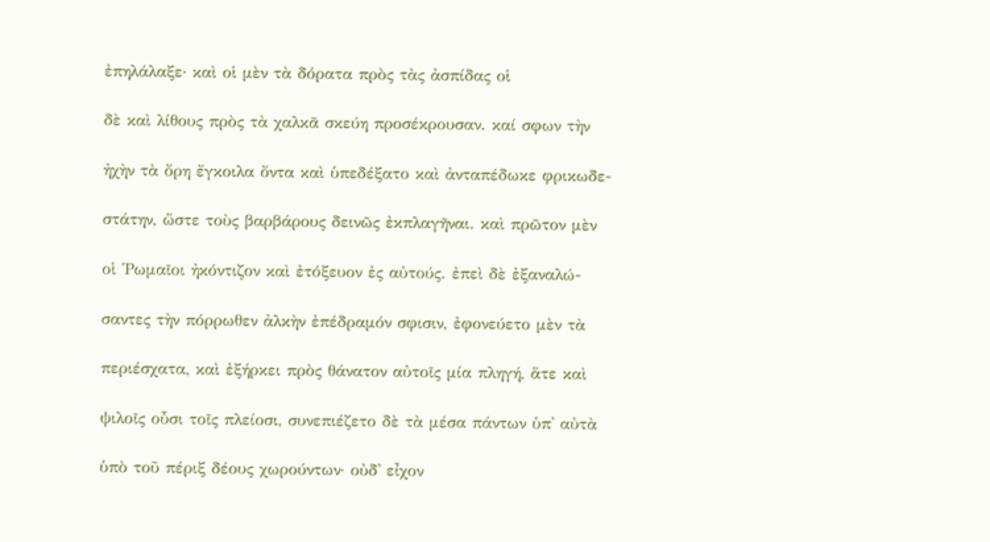ἐπηλάλαξε· καὶ οἱ μὲν τὰ δόρατα πρὸς τὰς ἀσπίδας οἱ

δὲ καὶ λίθους πρὸς τὰ χαλκᾶ σκεύη προσέκρουσαν. καί σφων τὴν

ἠχὴν τὰ ὄρη ἔγκοιλα ὄντα καὶ ὑπεδέξατο καὶ ἀνταπέδωκε φρικωδε-

στάτην, ὥστε τοὺς βαρβάρους δεινῶς ἐκπλαγῆναι. καὶ πρῶτον μὲν

οἱ Ῥωμαῖοι ἠκόντιζον καὶ ἐτόξευον ἐς αὐτούς. ἐπεὶ δὲ ἐξαναλώ-

σαντες τὴν πόρρωθεν ἀλκὴν ἐπέδραμόν σφισιν, ἐφονεύετο μὲν τὰ

περιέσχατα, καὶ ἐξήρκει πρὸς θάνατον αὐτοῖς μία πληγή, ἅτε καὶ

ψιλοῖς οὖσι τοῖς πλείοσι, συνεπιέζετο δὲ τὰ μέσα πάντων ὑπ' αὐτὰ

ὑπὸ τοῦ πέριξ δέους χωρούντων· οὐδ' εἶχον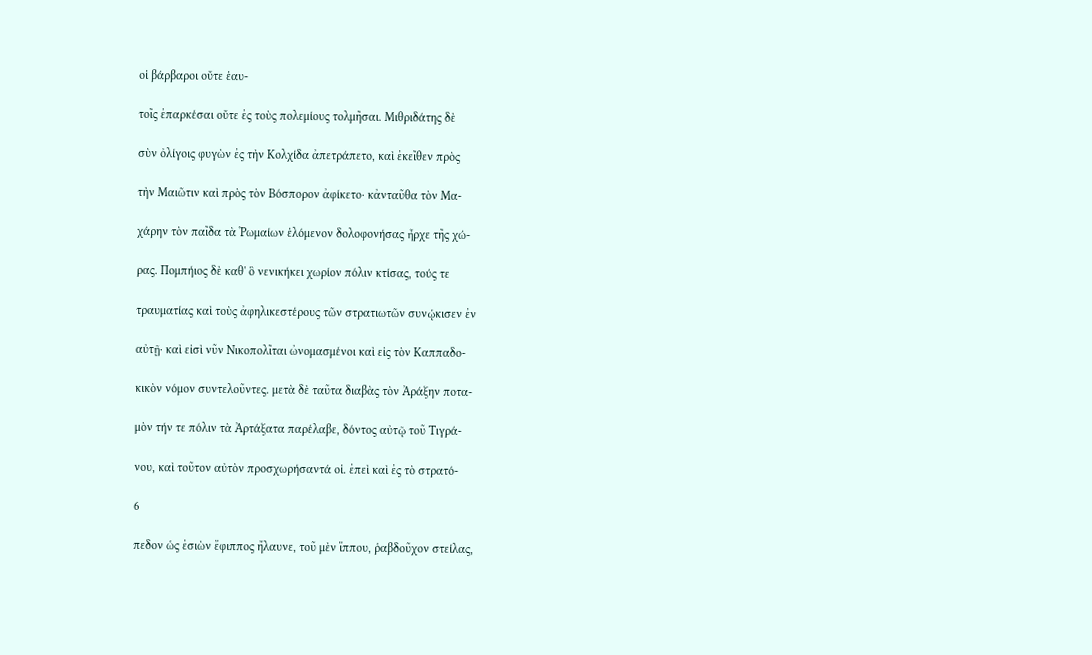οἱ βάρβαροι οὔτε ἑαυ-

τοῖς ἐπαρκέσαι οὔτε ἐς τοὺς πολεμίους τολμῆσαι. Μιθριδάτης δὲ

σὺν ὀλίγοις φυγὼν ἐς τὴν Κολχίδα ἀπετράπετο, καὶ ἐκεῖθεν πρὸς

τὴν Μαιῶτιν καὶ πρὸς τὸν Βόσπορον ἀφίκετο· κἀνταῦθα τὸν Μα-

χάρην τὸν παῖδα τὰ Ῥωμαίων ἑλόμενον δολοφονήσας ἦρχε τῆς χώ-

ρας. Πομπήιος δὲ καθ' ὃ νενικήκει χωρίον πόλιν κτίσας, τούς τε

τραυματίας καὶ τοὺς ἀφηλικεστέρους τῶν στρατιωτῶν συνῴκισεν ἐν

αὐτῇ· καὶ εἰσὶ νῦν Νικοπολῖται ὠνομασμένοι καὶ εἰς τὸν Καππαδο-

κικὸν νόμον συντελοῦντες. μετὰ δὲ ταῦτα διαβὰς τὸν Ἀράξην ποτα-

μὸν τήν τε πόλιν τὰ Ἀρτάξατα παρέλαβε, δόντος αὐτῷ τοῦ Τιγρά-

νου, καὶ τοῦτον αὐτὸν προσχωρήσαντά οἱ. ἐπεὶ καὶ ἐς τὸ στρατό-

6

πεδον ὡς ἐσιὼν ἔφιππος ἤλαυνε, τοῦ μὲν ἵππου, ῥαβδοῦχον στείλας,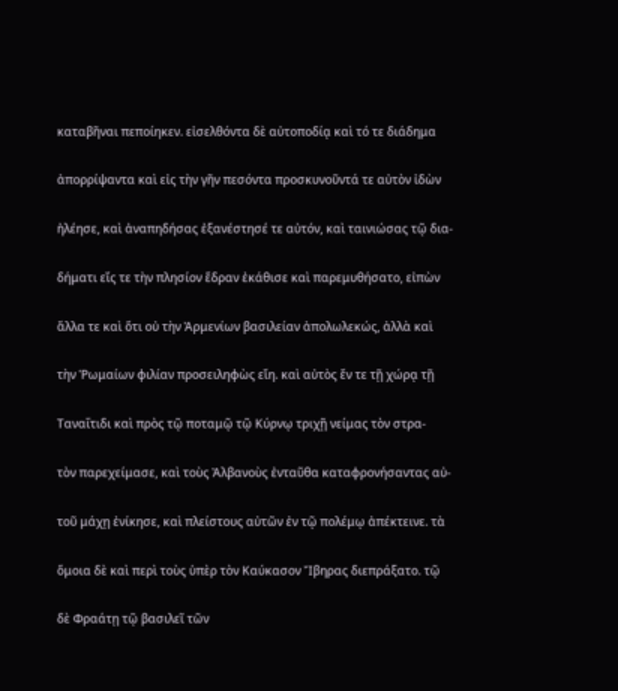καταβῆναι πεποίηκεν. εἰσελθόντα δὲ αὐτοποδίᾳ καὶ τό τε διάδημα

ἀπορρίψαντα καὶ εἰς τὴν γῆν πεσόντα προσκυνοῦντά τε αὐτὸν ἰδὼν

ἠλέησε, καὶ ἀναπηδήσας ἐξανέστησέ τε αὐτόν, καὶ ταινιώσας τῷ δια-

δήματι εἴς τε τὴν πλησίον ἕδραν ἐκάθισε καὶ παρεμυθήσατο, εἰπὼν

ἄλλα τε καὶ ὅτι οὐ τὴν Ἀρμενίων βασιλείαν ἀπολωλεκώς, ἀλλὰ καὶ

τὴν Ῥωμαίων φιλίαν προσειληφὼς εἴη. καὶ αὐτὸς ἔν τε τῇ χώρᾳ τῇ

Ταναΐτιδι καὶ πρὸς τῷ ποταμῷ τῷ Κύρνῳ τριχῇ νείμας τὸν στρα-

τὸν παρεχείμασε, καὶ τοὺς Ἀλβανοὺς ἐνταῦθα καταφρονήσαντας αὐ-

τοῦ μάχῃ ἐνίκησε, καὶ πλείστους αὐτῶν ἐν τῷ πολέμῳ ἀπέκτεινε. τὰ

ὅμοια δὲ καὶ περὶ τοὺς ὑπὲρ τὸν Καύκασον Ἴβηρας διεπράξατο. τῷ

δὲ Φραάτῃ τῷ βασιλεῖ τῶν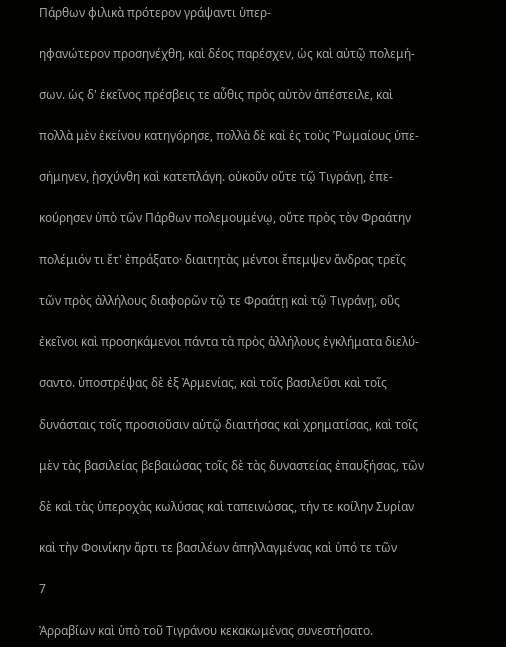Πάρθων φιλικὰ πρότερον γράψαντι ὑπερ-

ηφανώτερον προσηνέχθη, καὶ δέος παρέσχεν, ὡς καὶ αὐτῷ πολεμή-

σων. ὡς δ' ἐκεῖνος πρέσβεις τε αὖθις πρὸς αὐτὸν ἀπέστειλε, καὶ

πολλὰ μὲν ἐκείνου κατηγόρησε, πολλὰ δὲ καὶ ἐς τοὺς Ῥωμαίους ὑπε-

σήμηνεν, ᾐσχύνθη καὶ κατεπλάγη. οὐκοῦν οὔτε τῷ Τιγράνῃ, ἐπε-

κούρησεν ὑπὸ τῶν Πάρθων πολεμουμένῳ, οὔτε πρὸς τὸν Φραάτην

πολέμιόν τι ἔτ' ἐπράξατο· διαιτητὰς μέντοι ἔπεμψεν ἄνδρας τρεῖς

τῶν πρὸς ἀλλήλους διαφορῶν τῷ τε Φραάτῃ καὶ τῷ Τιγράνῃ, οὓς

ἐκεῖνοι καὶ προσηκάμενοι πάντα τὰ πρὸς ἀλλήλους ἐγκλήματα διελύ-

σαντο. ὑποστρέψας δὲ ἐξ Ἀρμενίας, καὶ τοῖς βασιλεῦσι καὶ τοῖς

δυνάσταις τοῖς προσιοῦσιν αὐτῷ διαιτήσας καὶ χρηματίσας, καὶ τοῖς

μὲν τὰς βασιλείας βεβαιώσας τοῖς δὲ τὰς δυναστείας ἐπαυξήσας, τῶν

δὲ καὶ τὰς ὑπεροχὰς κωλύσας καὶ ταπεινώσας, τήν τε κοίλην Συρίαν

καὶ τὴν Φοινίκην ἄρτι τε βασιλέων ἀπηλλαγμένας καὶ ὑπό τε τῶν

7

Ἀρραβίων καὶ ὑπὸ τοῦ Τιγράνου κεκακωμένας συνεστήσατο.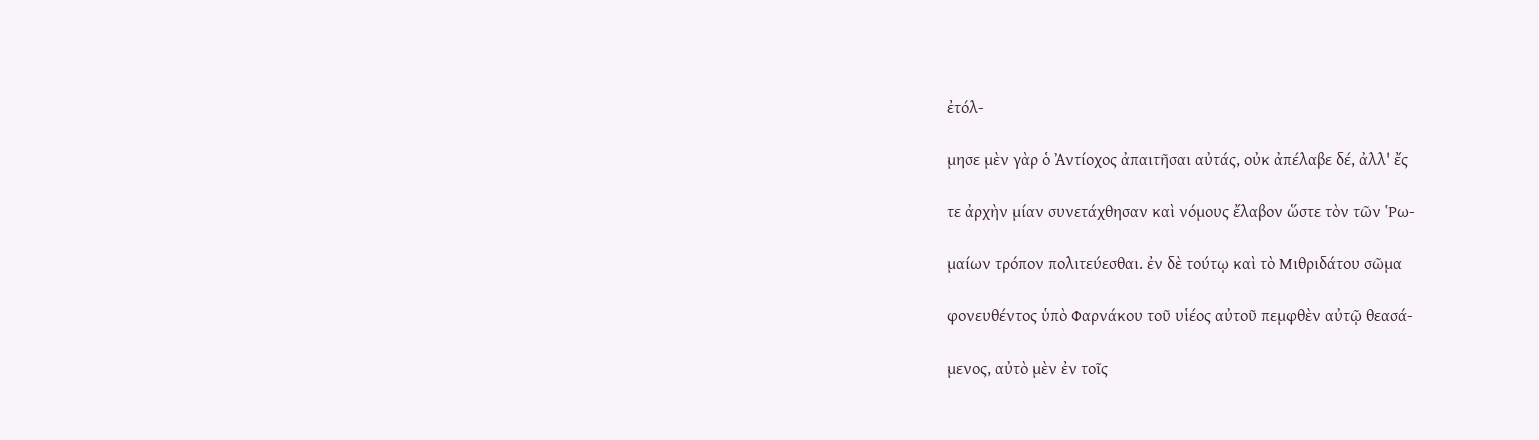ἐτόλ-

μησε μὲν γὰρ ὁ Ἀντίοχος ἀπαιτῆσαι αὐτάς, οὐκ ἀπέλαβε δέ, ἀλλ' ἔς

τε ἀρχὴν μίαν συνετάχθησαν καὶ νόμους ἔλαβον ὥστε τὸν τῶν Ῥω-

μαίων τρόπον πολιτεύεσθαι. ἐν δὲ τούτῳ καὶ τὸ Μιθριδάτου σῶμα

φονευθέντος ὑπὸ Φαρνάκου τοῦ υἱέος αὐτοῦ πεμφθὲν αὐτῷ θεασά-

μενος, αὐτὸ μὲν ἐν τοῖς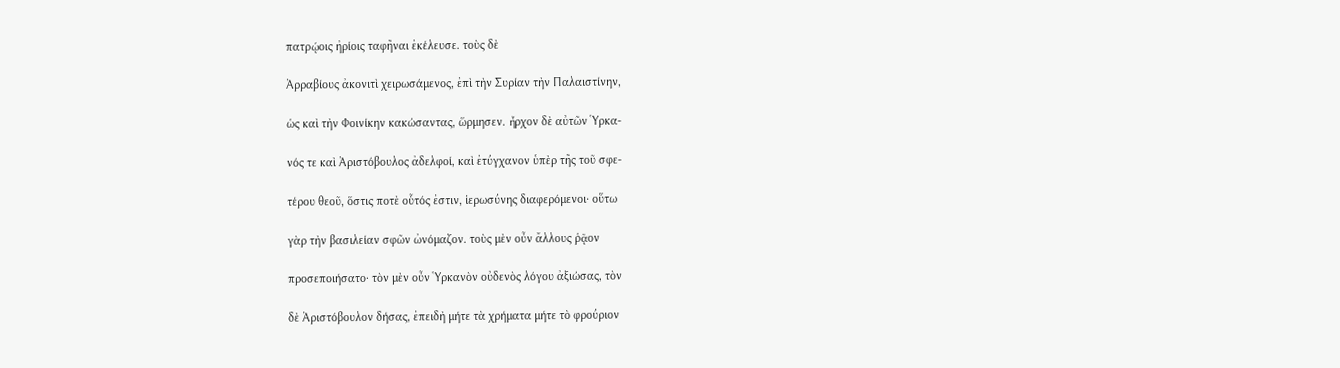πατρῴοις ἠρίοις ταφῆναι ἐκέλευσε. τοὺς δὲ

Ἀρραβίους ἀκονιτὶ χειρωσάμενος, ἐπὶ τὴν Συρίαν τὴν Παλαιστίνην,

ὡς καὶ τὴν Φοινίκην κακώσαντας, ὥρμησεν. ἦρχον δὲ αὐτῶν Ὑρκα-

νός τε καὶ Ἀριστόβουλος ἀδελφοί, καὶ ἐτύγχανον ὑπὲρ τῆς τοῦ σφε-

τέρου θεοῦ, ὅστις ποτὲ οὗτός ἐστιν, ἱερωσύνης διαφερόμενοι· οὕτω

γὰρ τὴν βασιλείαν σφῶν ὠνόμαζον. τοὺς μὲν οὖν ἄλλους ῥᾷον

προσεποιήσατο· τὸν μὲν οὖν Ὑρκανὸν οὐδενὸς λόγου ἀξιώσας, τὸν

δὲ Ἀριστόβουλον δήσας, ἐπειδὴ μήτε τὰ χρήματα μήτε τὸ φρούριον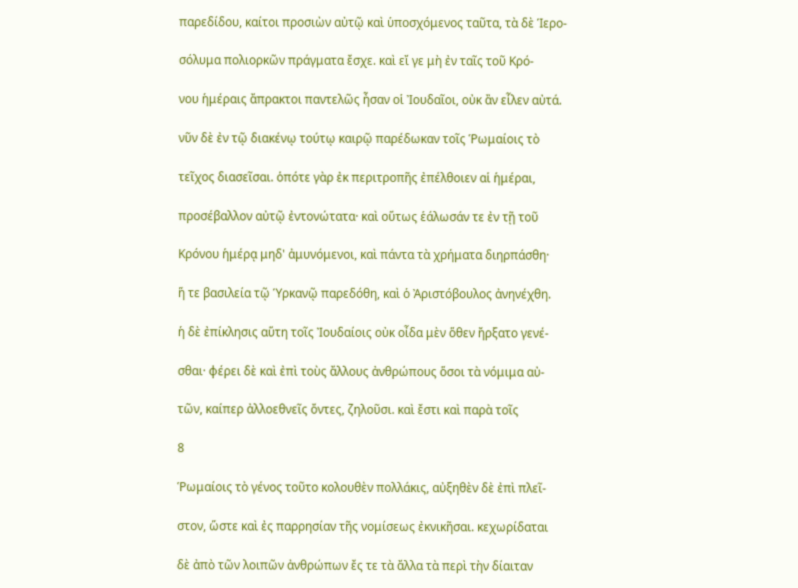παρεδίδου, καίτοι προσιὼν αὐτῷ καὶ ὑποσχόμενος ταῦτα, τὰ δὲ Ἱερο-

σόλυμα πολιορκῶν πράγματα ἔσχε. καὶ εἴ γε μὴ ἐν ταῖς τοῦ Κρό-

νου ἡμέραις ἄπρακτοι παντελῶς ἦσαν οἱ Ἰουδαῖοι, οὐκ ἂν εἷλεν αὐτά.

νῦν δὲ ἐν τῷ διακένῳ τούτῳ καιρῷ παρέδωκαν τοῖς Ῥωμαίοις τὸ

τεῖχος διασεῖσαι. ὁπότε γὰρ ἐκ περιτροπῆς ἐπέλθοιεν αἱ ἡμέραι,

προσέβαλλον αὐτῷ ἐντονώτατα· καὶ οὕτως ἑάλωσάν τε ἐν τῇ τοῦ

Κρόνου ἡμέρᾳ μηδ' ἀμυνόμενοι, καὶ πάντα τὰ χρήματα διηρπάσθη·

ἥ τε βασιλεία τῷ Ὑρκανῷ παρεδόθη, καὶ ὁ Ἀριστόβουλος ἀνηνέχθη.

ἡ δὲ ἐπίκλησις αὕτη τοῖς Ἰουδαίοις οὐκ οἶδα μὲν ὅθεν ἤρξατο γενέ-

σθαι· φέρει δὲ καὶ ἐπὶ τοὺς ἄλλους ἀνθρώπους ὅσοι τὰ νόμιμα αὐ-

τῶν, καίπερ ἀλλοεθνεῖς ὄντες, ζηλοῦσι. καὶ ἔστι καὶ παρὰ τοῖς

8

Ῥωμαίοις τὸ γένος τοῦτο κολουθὲν πολλάκις, αὐξηθὲν δὲ ἐπὶ πλεῖ-

στον, ὥστε καὶ ἐς παρρησίαν τῆς νομίσεως ἐκνικῆσαι. κεχωρίδαται

δὲ ἀπὸ τῶν λοιπῶν ἀνθρώπων ἔς τε τὰ ἄλλα τὰ περὶ τὴν δίαιταν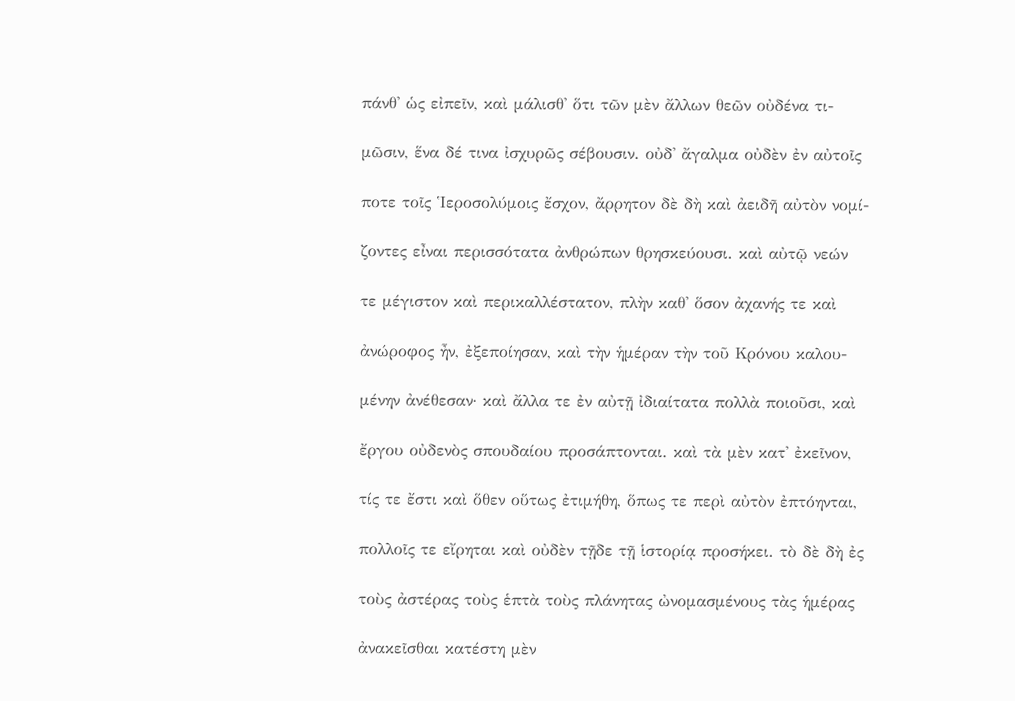πάνθ' ὡς εἰπεῖν, καὶ μάλισθ' ὅτι τῶν μὲν ἄλλων θεῶν οὐδένα τι-

μῶσιν, ἕνα δέ τινα ἰσχυρῶς σέβουσιν. οὐδ' ἄγαλμα οὐδὲν ἐν αὐτοῖς

ποτε τοῖς Ἱεροσολύμοις ἔσχον, ἄρρητον δὲ δὴ καὶ ἀειδῆ αὐτὸν νομί-

ζοντες εἶναι περισσότατα ἀνθρώπων θρησκεύουσι. καὶ αὐτῷ νεών

τε μέγιστον καὶ περικαλλέστατον, πλὴν καθ' ὅσον ἀχανής τε καὶ

ἀνώροφος ἦν, ἐξεποίησαν, καὶ τὴν ἡμέραν τὴν τοῦ Κρόνου καλου-

μένην ἀνέθεσαν· καὶ ἄλλα τε ἐν αὐτῇ ἰδιαίτατα πολλὰ ποιοῦσι, καὶ

ἔργου οὐδενὸς σπουδαίου προσάπτονται. καὶ τὰ μὲν κατ' ἐκεῖνον,

τίς τε ἔστι καὶ ὅθεν οὕτως ἐτιμήθη, ὅπως τε περὶ αὐτὸν ἐπτόηνται,

πολλοῖς τε εἴρηται καὶ οὐδὲν τῇδε τῇ ἱστορίᾳ προσήκει. τὸ δὲ δὴ ἐς

τοὺς ἀστέρας τοὺς ἑπτὰ τοὺς πλάνητας ὠνομασμένους τὰς ἡμέρας

ἀνακεῖσθαι κατέστη μὲν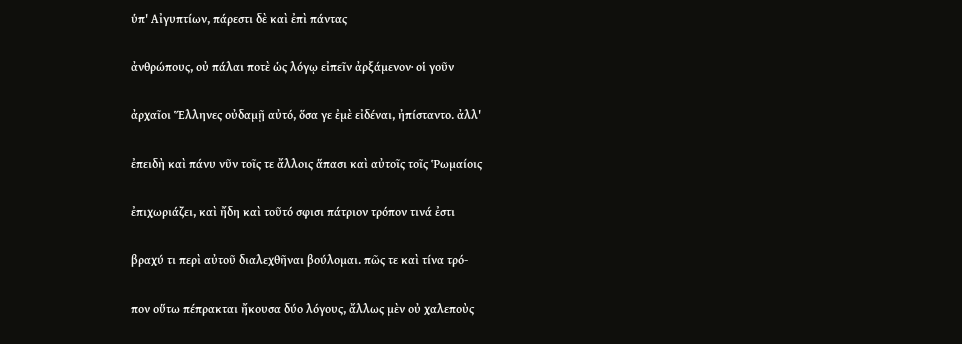ὑπ' Αἰγυπτίων, πάρεστι δὲ καὶ ἐπὶ πάντας

ἀνθρώπους, οὐ πάλαι ποτὲ ὡς λόγῳ εἰπεῖν ἀρξάμενον· οἱ γοῦν

ἀρχαῖοι Ἕλληνες οὐδαμῇ αὐτό, ὅσα γε ἐμὲ εἰδέναι, ἠπίσταντο. ἀλλ'

ἐπειδὴ καὶ πάνυ νῦν τοῖς τε ἄλλοις ἅπασι καὶ αὐτοῖς τοῖς Ῥωμαίοις

ἐπιχωριάζει, καὶ ἤδη καὶ τοῦτό σφισι πάτριον τρόπον τινά ἐστι

βραχύ τι περὶ αὐτοῦ διαλεχθῆναι βούλομαι. πῶς τε καὶ τίνα τρό-

πον οὕτω πέπρακται ἤκουσα δύο λόγους, ἄλλως μὲν οὐ χαλεποὺς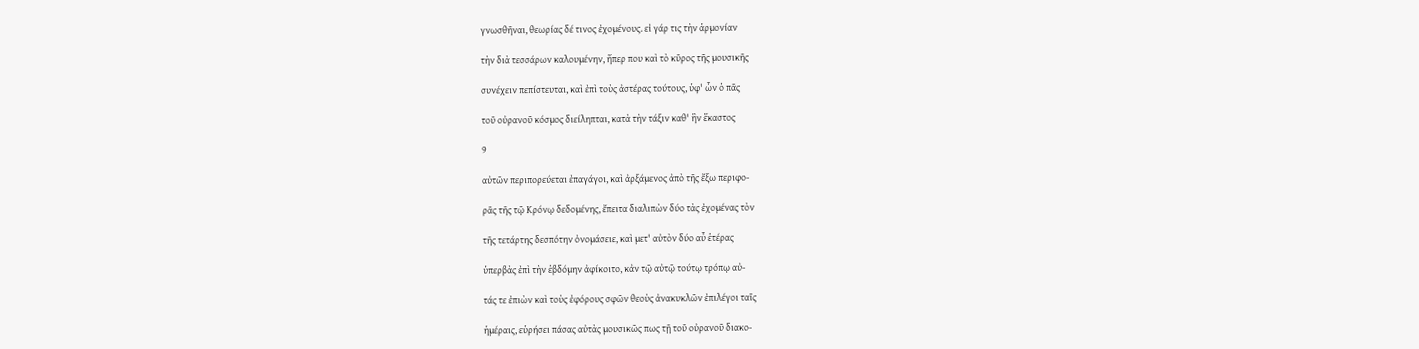γνωσθῆναι, θεωρίας δέ τινος ἐχομένους. εἰ γάρ τις τὴν ἁρμονίαν

τὴν διὰ τεσσάρων καλουμένην, ἥπερ που καὶ τὸ κῦρος τῆς μουσικῆς

συνέχειν πεπίστευται, καὶ ἐπὶ τοὺς ἀστέρας τούτους, ὑφ' ὧν ὁ πᾶς

τοῦ οὐρανοῦ κόσμος διείληπται, κατὰ τὴν τάξιν καθ' ἣν ἕκαστος

9

αὐτῶν περιπορεύεται ἐπαγάγοι, καὶ ἀρξάμενος ἀπὸ τῆς ἔξω περιφο-

ρᾶς τῆς τῷ Κρόνῳ δεδομένης, ἔπειτα διαλιπὼν δύο τὰς ἐχομένας τὸν

τῆς τετάρτης δεσπότην ὀνομάσειε, καὶ μετ' αὐτὸν δύο αὖ ἑτέρας

ὑπερβὰς ἐπὶ τὴν ἑβδόμην ἀφίκοιτο, κἀν τῷ αὐτῷ τούτῳ τρόπῳ αὐ-

τάς τε ἐπιὼν καὶ τοὺς ἐφόρους σφῶν θεοὺς ἀνακυκλῶν ἐπιλέγοι ταῖς

ἡμέραις, εὑρήσει πάσας αὐτὰς μουσικῶς πως τῇ τοῦ οὐρανοῦ διακο-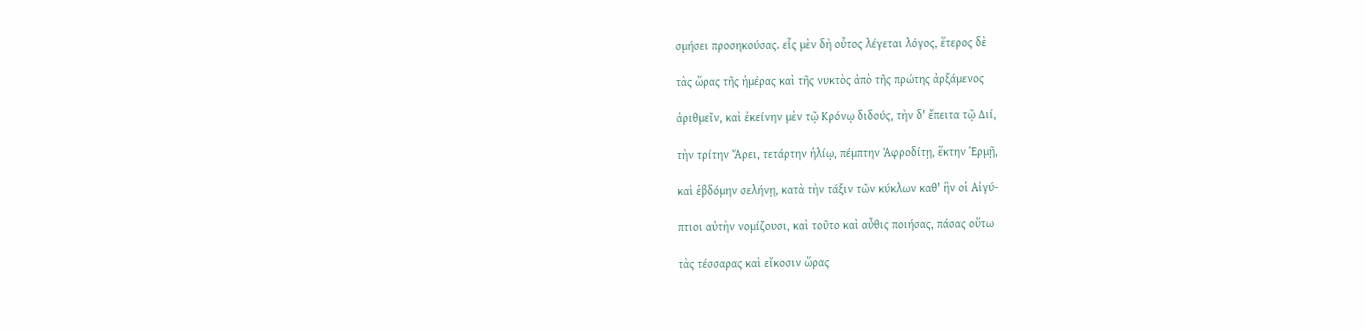σμήσει προσηκούσας. εἷς μὲν δὴ οὗτος λέγεται λόγος, ἕτερος δὲ

τὰς ὥρας τῆς ἡμέρας καὶ τῆς νυκτὸς ἀπὸ τῆς πρώτης ἀρξάμενος

ἀριθμεῖν, καὶ ἐκείνην μὲν τῷ Κρόνῳ διδούς, τὴν δ' ἔπειτα τῷ Διί,

τὴν τρίτην Ἄρει, τετάρτην ἡλίῳ, πέμπτην Ἀφροδίτῃ, ἕκτην Ἑρμῇ,

καὶ ἑβδόμην σελήνῃ, κατὰ τὴν τάξιν τῶν κύκλων καθ' ἣν οἱ Αἰγύ-

πτιοι αὐτὴν νομίζουσι, καὶ τοῦτο καὶ αὖθις ποιήσας, πάσας οὕτω

τὰς τέσσαρας καὶ εἴκοσιν ὥρας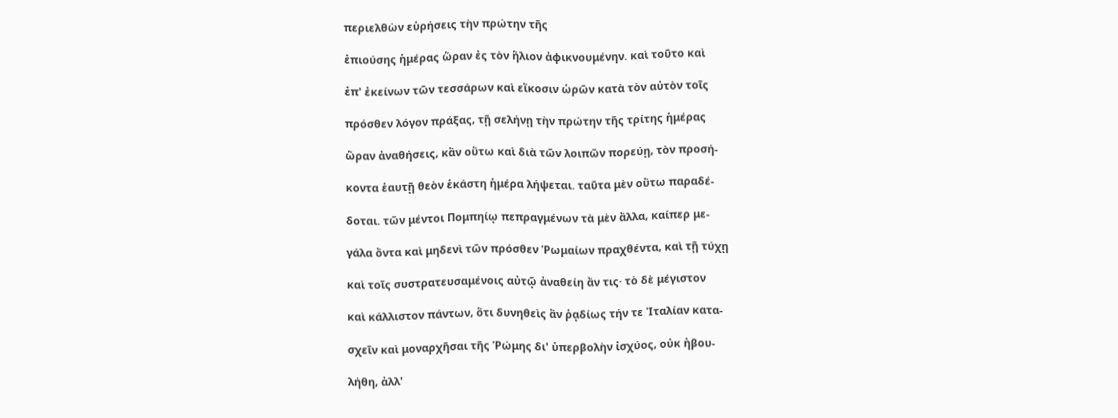περιελθὼν εὑρήσεις τὴν πρώτην τῆς

ἐπιούσης ἡμέρας ὥραν ἐς τὸν ἥλιον ἀφικνουμένην. καὶ τοῦτο καὶ

ἐπ' ἐκείνων τῶν τεσσάρων καὶ εἴκοσιν ὡρῶν κατὰ τὸν αὐτὸν τοῖς

πρόσθεν λόγον πράξας, τῇ σελήνῃ τὴν πρώτην τῆς τρίτης ἡμέρας

ὥραν ἀναθήσεις, κἂν οὕτω καὶ διὰ τῶν λοιπῶν πορεύῃ, τὸν προσή-

κοντα ἑαυτῇ θεὸν ἑκάστη ἡμέρα λήψεται. ταῦτα μὲν οὕτω παραδέ-

δοται. τῶν μέντοι Πομπηίῳ πεπραγμένων τὰ μὲν ἄλλα, καίπερ με-

γάλα ὄντα καὶ μηδενὶ τῶν πρόσθεν Ῥωμαίων πραχθέντα, καὶ τῇ τύχῃ

καὶ τοῖς συστρατευσαμένοις αὐτῷ ἀναθείη ἄν τις· τὸ δὲ μέγιστον

καὶ κάλλιστον πάντων, ὅτι δυνηθεὶς ἂν ῥᾳδίως τήν τε Ἰταλίαν κατα-

σχεῖν καὶ μοναρχῆσαι τῆς Ῥώμης δι' ὑπερβολὴν ἰσχύος, οὐκ ἠβου-

λήθη, ἀλλ'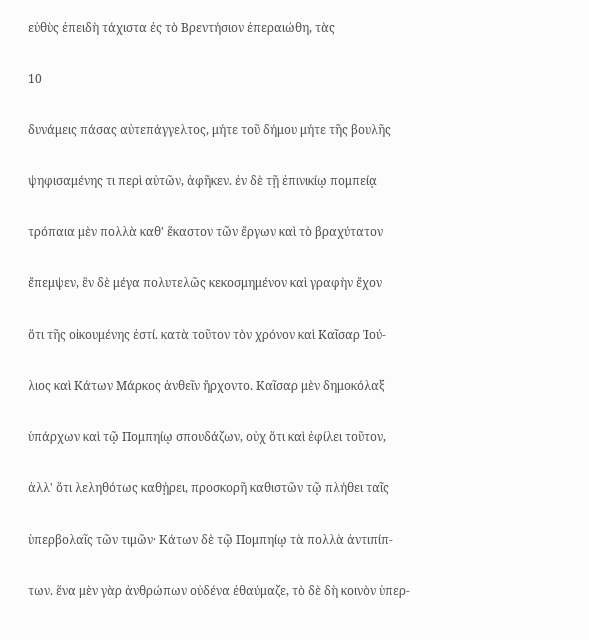εὐθὺς ἐπειδὴ τάχιστα ἐς τὸ Βρεντήσιον ἐπεραιώθη, τὰς

10

δυνάμεις πάσας αὐτεπάγγελτος, μήτε τοῦ δήμου μήτε τῆς βουλῆς

ψηφισαμένης τι περὶ αὐτῶν, ἀφῆκεν. ἐν δὲ τῇ ἐπινικίῳ πομπείᾳ

τρόπαια μὲν πολλὰ καθ' ἕκαστον τῶν ἔργων καὶ τὸ βραχύτατον

ἔπεμψεν, ἓν δὲ μέγα πολυτελῶς κεκοσμημένον καὶ γραφὴν ἔχον

ὅτι τῆς οἰκουμένης ἐστί. κατὰ τοῦτον τὸν χρόνον καὶ Καῖσαρ Ἰού-

λιος καὶ Κάτων Μάρκος ἀνθεῖν ἤρχοντο. Καῖσαρ μὲν δημοκόλαξ

ὑπάρχων καὶ τῷ Πομπηίῳ σπουδάζων, οὐχ ὅτι καὶ ἐφίλει τοῦτον,

ἀλλ' ὅτι λεληθότως καθῄρει, προσκορῆ καθιστῶν τῷ πλήθει ταῖς

ὑπερβολαῖς τῶν τιμῶν· Κάτων δὲ τῷ Πομπηίῳ τὰ πολλὰ ἀντιπίπ-

των. ἕνα μὲν γὰρ ἀνθρώπων οὐδένα ἐθαύμαζε, τὸ δὲ δὴ κοινὸν ὑπερ-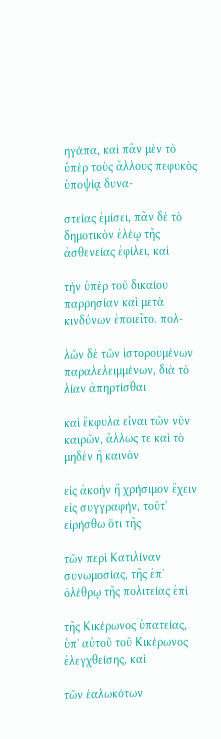ηγάπα, καὶ πᾶν μὲν τὸ ὑπὲρ τοὺς ἄλλους πεφυκὸς ὑποψίᾳ δυνα-

στείας ἐμίσει, πᾶν δὲ τὸ δημοτικὸν ἐλέῳ τῆς ἀσθενείας ἐφίλει, καὶ

τὴν ὑπὲρ τοῦ δικαίου παρρησίαν καὶ μετὰ κινδύνων ἐποιεῖτο. πολ-

λῶν δὲ τῶν ἱστορουμένων παραλελειμμένων, διὰ τὸ λίαν ἀπηρτίσθαι

καὶ ἔκφυλα εἶναι τῶν νῦν καιρῶν, ἄλλως τε καὶ τὸ μηδὲν ἢ καινὸν

εἰς ἀκοὴν ἢ χρήσιμον ἔχειν εἰς συγγραφήν, τοῦτ' εἰρήσθω ὅτι τῆς

τῶν περὶ Κατιλίναν συνωμοσίας, τῆς ἐπ' ὀλέθρῳ τῆς πολιτείας ἐπὶ

τῆς Κικέρωνος ὑπατείας, ὑπ' αὐτοῦ τοῦ Κικέρωνος ἐλεγχθείσης, καὶ

τῶν ἑαλωκότων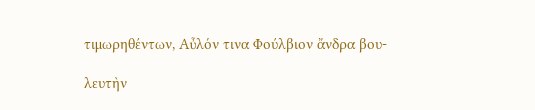τιμωρηθέντων, Αὖλόν τινα Φούλβιον ἄνδρα βου-

λευτὴν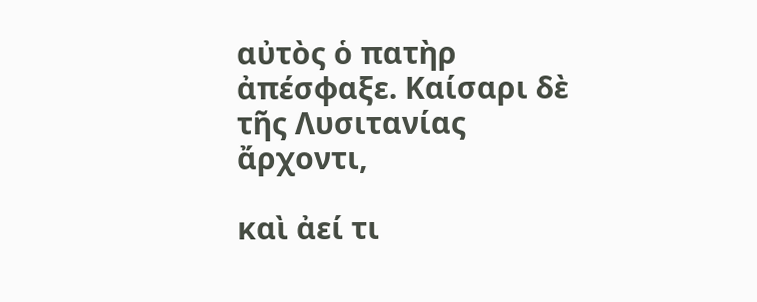αὐτὸς ὁ πατὴρ ἀπέσφαξε. Καίσαρι δὲ τῆς Λυσιτανίας ἄρχοντι,

καὶ ἀεί τι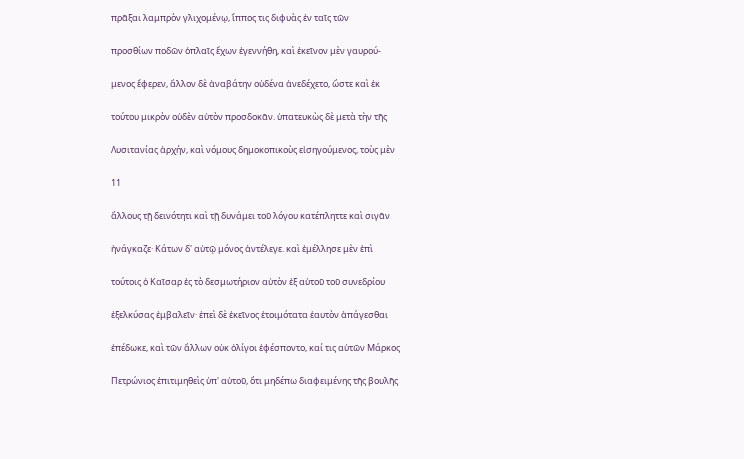πρᾶξαι λαμπρὸν γλιχομένῳ, ἵππος τις διφυὰς ἐν ταῖς τῶν

προσθίων ποδῶν ὁπλαῖς ἔχων ἐγεννήθη, καὶ ἐκεῖνον μὲν γαυρού-

μενος ἔφερεν, ἄλλον δὲ ἀναβάτην οὐδένα ἀνεδέχετο, ὥστε καὶ ἐκ

τούτου μικρὸν οὐδὲν αὐτὸν προσδοκᾶν. ὑπατευκὼς δὲ μετὰ τὴν τῆς

Λυσιτανίας ἀρχήν, καὶ νόμους δημοκοπικοὺς εἰσηγούμενος, τοὺς μὲν

11

ἄλλους τῇ δεινότητι καὶ τῇ δυνάμει τοῦ λόγου κατέπληττε καὶ σιγᾶν

ἠνάγκαζε· Κάτων δ' αὐτῷ μόνος ἀντέλεγε. καὶ ἐμέλλησε μὲν ἐπὶ

τούτοις ὁ Καῖσαρ ἐς τὸ δεσμωτήριον αὐτὸν ἐξ αὐτοῦ τοῦ συνεδρίου

ἐξελκύσας ἐμβαλεῖν· ἐπεὶ δὲ ἐκεῖνος ἑτοιμότατα ἑαυτὸν ἀπάγεσθαι

ἐπέδωκε, καὶ τῶν ἄλλων οὐκ ὀλίγοι ἐφέσποντο, καί τις αὐτῶν Μάρκος

Πετρώνιος ἐπιτιμηθεὶς ὑπ' αὐτοῦ, ὅτι μηδέπω διαφειμένης τῆς βουλῆς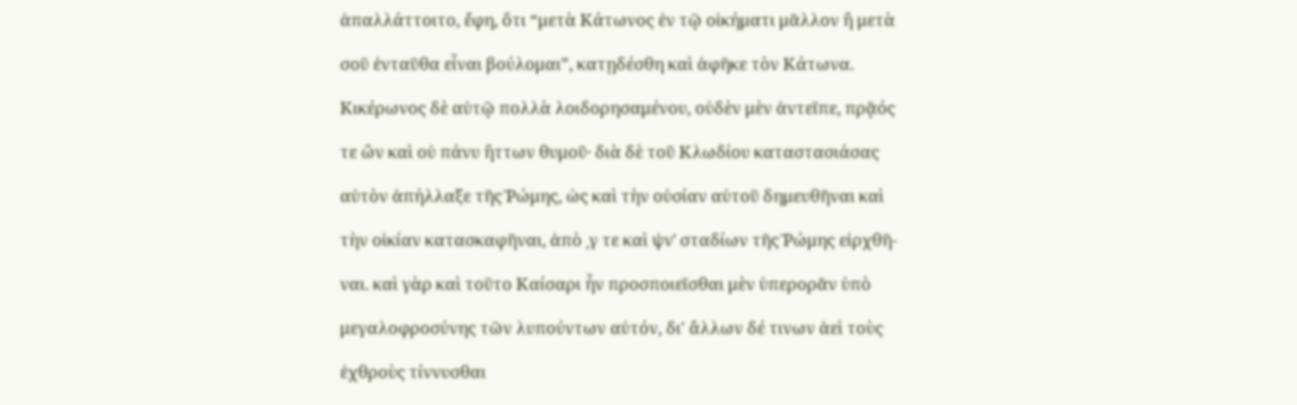ἀπαλλάττοιτο, ἔφη, ὅτι “μετὰ Κάτωνος ἐν τῷ οἰκήματι μᾶλλον ἢ μετὰ

σοῦ ἐνταῦθα εἶναι βούλομαι”, κατῃδέσθη καὶ ἀφῆκε τὸν Κάτωνα.

Κικέρωνος δὲ αὐτῷ πολλὰ λοιδορησαμένου, οὐδὲν μὲν ἀντεῖπε, πρᾷός

τε ὢν καὶ οὐ πάνυ ἥττων θυμοῦ· διὰ δὲ τοῦ Κλωδίου καταστασιάσας

αὐτὸν ἀπήλλαξε τῆς Ῥώμης, ὡς καὶ τὴν οὐσίαν αὐτοῦ δημευθῆναι καὶ

τὴν οἰκίαν κατασκαφῆναι, ἀπὸ ͵γ τε καὶ ψνʹ σταδίων τῆς Ῥώμης εἰρχθῆ-

ναι. καὶ γὰρ καὶ τοῦτο Καίσαρι ἦν προσποιεῖσθαι μὲν ὑπερορᾶν ὑπὸ

μεγαλοφροσύνης τῶν λυπούντων αὐτόν, δι' ἄλλων δέ τινων ἀεὶ τοὺς

ἐχθροὺς τίννυσθαι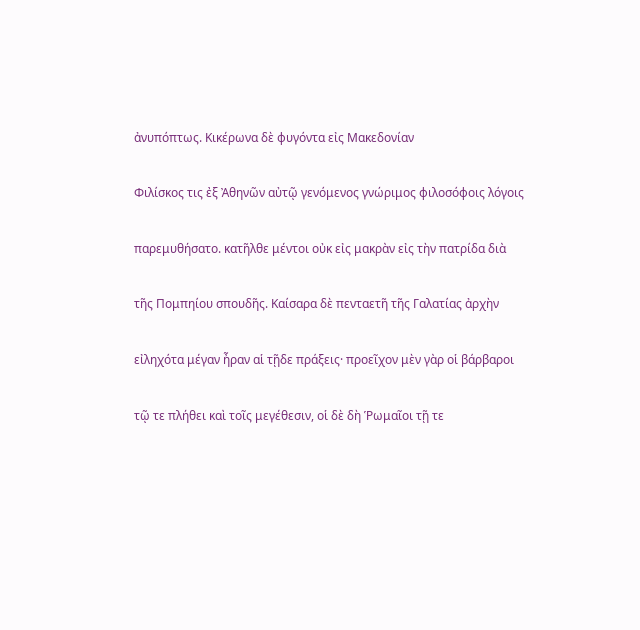ἀνυπόπτως. Κικέρωνα δὲ φυγόντα εἰς Μακεδονίαν

Φιλίσκος τις ἐξ Ἀθηνῶν αὐτῷ γενόμενος γνώριμος φιλοσόφοις λόγοις

παρεμυθήσατο. κατῆλθε μέντοι οὐκ εἰς μακρὰν εἰς τὴν πατρίδα διὰ

τῆς Πομπηίου σπουδῆς. Καίσαρα δὲ πενταετῆ τῆς Γαλατίας ἀρχὴν

εἰληχότα μέγαν ἦραν αἱ τῇδε πράξεις· προεῖχον μὲν γὰρ οἱ βάρβαροι

τῷ τε πλήθει καὶ τοῖς μεγέθεσιν, οἱ δὲ δὴ Ῥωμαῖοι τῇ τε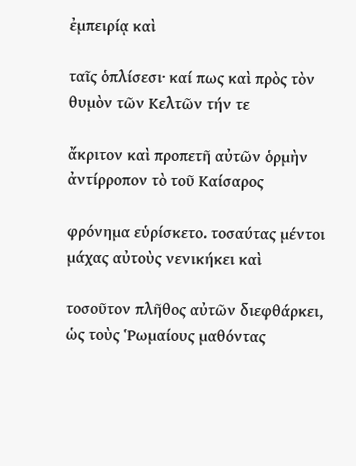ἐμπειρίᾳ καὶ

ταῖς ὁπλίσεσι· καί πως καὶ πρὸς τὸν θυμὸν τῶν Κελτῶν τήν τε

ἄκριτον καὶ προπετῆ αὐτῶν ὁρμὴν ἀντίρροπον τὸ τοῦ Καίσαρος

φρόνημα εὑρίσκετο. τοσαύτας μέντοι μάχας αὐτοὺς νενικήκει καὶ

τοσοῦτον πλῆθος αὐτῶν διεφθάρκει, ὡς τοὺς Ῥωμαίους μαθόντας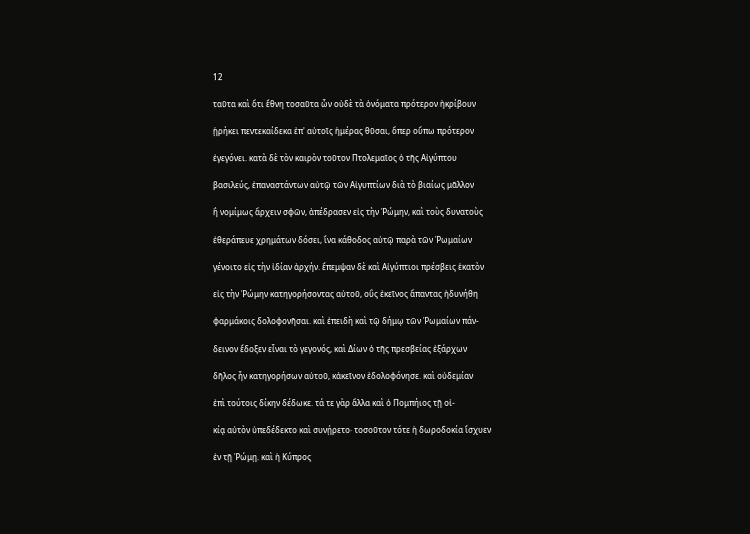12

ταῦτα καὶ ὅτι ἔθνη τοσαῦτα ὧν οὐδὲ τὰ ὀνόματα πρότερον ἠκρίβουν

ᾑρήκει πεντεκαίδεκα ἐπ' αὐτοῖς ἡμέρας θῦσαι, ὅπερ οὔπω πρότερον

ἐγεγόνει. κατὰ δὲ τὸν καιρὸν τοῦτον Πτολεμαῖος ὁ τῆς Αἰγύπτου

βασιλεύς, ἐπαναστάντων αὐτῷ τῶν Αἰγυπτίων διὰ τὸ βιαίως μᾶλλον

ἢ νομίμως ἄρχειν σφῶν, ἀπέδρασεν εἰς τὴν Ῥώμην, καὶ τοὺς δυνατοὺς

ἐθεράπευε χρημάτων δόσει, ἵνα κάθοδος αὐτῷ παρὰ τῶν Ῥωμαίων

γένοιτο εἰς τὴν ἰδίαν ἀρχήν. ἔπεμψαν δὲ καὶ Αἰγύπτιοι πρέσβεις ἑκατὸν

εἰς τὴν Ῥώμην κατηγορήσοντας αὐτοῦ, οὓς ἐκεῖνος ἅπαντας ἠδυνήθη

φαρμάκοις δολοφονῆσαι. καὶ ἐπειδὴ καὶ τῷ δήμῳ τῶν Ῥωμαίων πάν-

δεινον ἔδοξεν εἶναι τὸ γεγονός, καὶ Δίων ὁ τῆς πρεσβείας ἐξάρχων

δῆλος ἦν κατηγορήσων αὐτοῦ, κἀκεῖνον ἐδολοφόνησε. καὶ οὐδεμίαν

ἐπὶ τούτοις δίκην δέδωκε. τά τε γὰρ ἄλλα καὶ ὁ Πομπήιος τῇ οἰ-

κίᾳ αὐτὸν ὑπεδέδεκτο καὶ συνῄρετο· τοσοῦτον τότε ἡ δωροδοκία ἴσχυεν

ἐν τῇ Ῥώμῃ. καὶ ἡ Κύπρος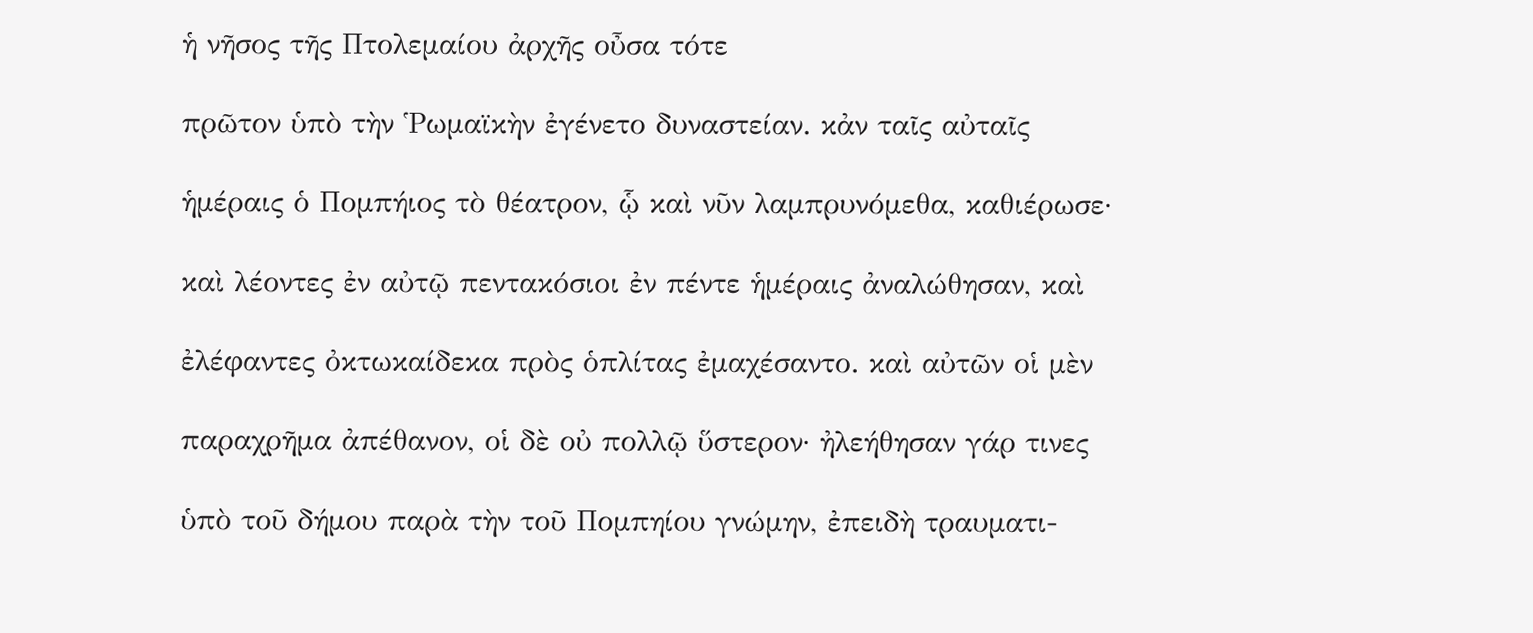ἡ νῆσος τῆς Πτολεμαίου ἀρχῆς οὖσα τότε

πρῶτον ὑπὸ τὴν Ῥωμαϊκὴν ἐγένετο δυναστείαν. κἀν ταῖς αὐταῖς

ἡμέραις ὁ Πομπήιος τὸ θέατρον, ᾧ καὶ νῦν λαμπρυνόμεθα, καθιέρωσε·

καὶ λέοντες ἐν αὐτῷ πεντακόσιοι ἐν πέντε ἡμέραις ἀναλώθησαν, καὶ

ἐλέφαντες ὀκτωκαίδεκα πρὸς ὁπλίτας ἐμαχέσαντο. καὶ αὐτῶν οἱ μὲν

παραχρῆμα ἀπέθανον, οἱ δὲ οὐ πολλῷ ὕστερον· ἠλεήθησαν γάρ τινες

ὑπὸ τοῦ δήμου παρὰ τὴν τοῦ Πομπηίου γνώμην, ἐπειδὴ τραυματι-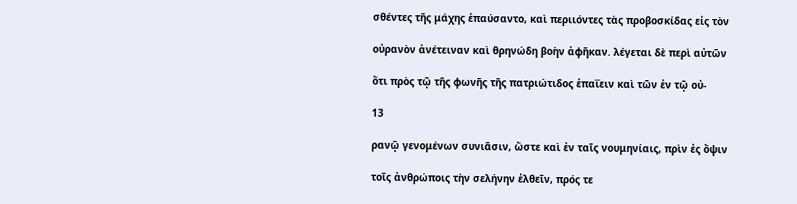σθέντες τῆς μάχης ἐπαύσαντο, καὶ περιιόντες τὰς προβοσκίδας εἰς τὸν

οὐρανὸν ἀνέτειναν καὶ θρηνώδη βοὴν ἀφῆκαν. λέγεται δὲ περὶ αὐτῶν

ὅτι πρὸς τῷ τῆς φωνῆς τῆς πατριώτιδος ἐπαΐειν καὶ τῶν ἐν τῷ οὐ-

13

ρανῷ γενομένων συνιᾶσιν, ὥστε καὶ ἐν ταῖς νουμηνίαις, πρὶν ἐς ὄψιν

τοῖς ἀνθρώποις τὴν σελήνην ἐλθεῖν, πρός τε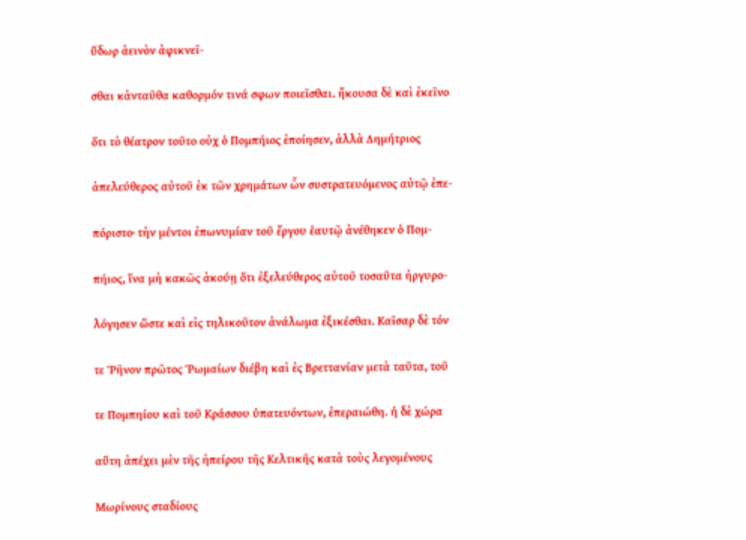ὕδωρ ἀεινὸν ἀφικνεῖ-

σθαι κἀνταῦθα καθορμόν τινά σφων ποιεῖσθαι. ἤκουσα δὲ καὶ ἐκεῖνο

ὅτι τὸ θέατρον τοῦτο οὐχ ὁ Πομπήιος ἐποίησεν, ἀλλὰ Δημήτριος

ἀπελεύθερος αὐτοῦ ἐκ τῶν χρημάτων ὧν συστρατευόμενος αὐτῷ ἐπε-

πόριστο· τὴν μέντοι ἐπωνυμίαν τοῦ ἔργου ἑαυτῷ ἀνέθηκεν ὁ Πομ-

πήιος, ἵνα μὴ κακῶς ἀκούῃ ὅτι ἐξελεύθερος αὐτοῦ τοσαῦτα ἠργυρο-

λόγησεν ὥστε καὶ εἰς τηλικοῦτον ἀνάλωμα ἐξικέσθαι. Καῖσαρ δὲ τόν

τε Ῥῆνον πρῶτος Ῥωμαίων διέβη καὶ ἐς Βρεττανίαν μετὰ ταῦτα, τοῦ

τε Πομπηίου καὶ τοῦ Κράσσου ὑπατευόντων, ἐπεραιώθη. ἡ δὲ χώρα

αὕτη ἀπέχει μὲν τῆς ἠπείρου τῆς Κελτικῆς κατὰ τοὺς λεγομένους

Μωρίνους σταδίους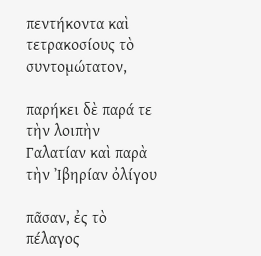πεντήκοντα καὶ τετρακοσίους τὸ συντομώτατον,

παρήκει δὲ παρά τε τὴν λοιπὴν Γαλατίαν καὶ παρὰ τὴν Ἰβηρίαν ὀλίγου

πᾶσαν, ἐς τὸ πέλαγος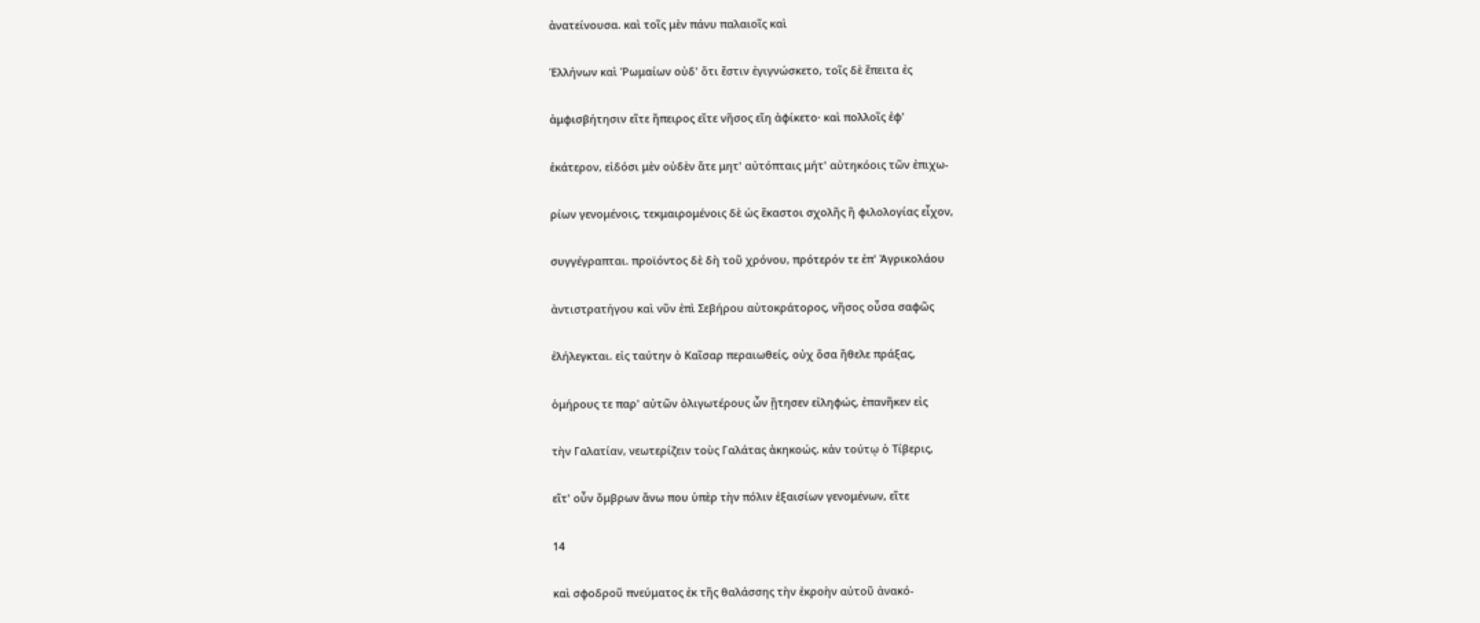ἀνατείνουσα. καὶ τοῖς μὲν πάνυ παλαιοῖς καὶ

Ἑλλήνων καὶ Ῥωμαίων οὐδ' ὅτι ἔστιν ἐγιγνώσκετο, τοῖς δὲ ἔπειτα ἐς

ἀμφισβήτησιν εἴτε ἤπειρος εἴτε νῆσος εἴη ἀφίκετο· καὶ πολλοῖς ἐφ'

ἑκάτερον, εἰδόσι μὲν οὐδὲν ἅτε μητ' αὐτόπταις μήτ' αὐτηκόοις τῶν ἐπιχω-

ρίων γενομένοις, τεκμαιρομένοις δὲ ὡς ἕκαστοι σχολῆς ἢ φιλολογίας εἶχον,

συγγέγραπται. προϊόντος δὲ δὴ τοῦ χρόνου, πρότερόν τε ἐπ' Ἀγρικολάου

ἀντιστρατήγου καὶ νῦν ἐπὶ Σεβήρου αὐτοκράτορος, νῆσος οὖσα σαφῶς

ἐλήλεγκται. εἰς ταύτην ὁ Καῖσαρ περαιωθείς, οὐχ ὅσα ἤθελε πράξας,

ὁμήρους τε παρ' αὐτῶν ὀλιγωτέρους ὧν ᾔτησεν εἰληφώς, ἐπανῆκεν εἰς

τὴν Γαλατίαν, νεωτερίζειν τοὺς Γαλάτας ἀκηκοώς. κἀν τούτῳ ὁ Τίβερις,

εἴτ' οὖν ὄμβρων ἄνω που ὑπὲρ τὴν πόλιν ἐξαισίων γενομένων, εἴτε

14

καὶ σφοδροῦ πνεύματος ἐκ τῆς θαλάσσης τὴν ἐκροὴν αὐτοῦ ἀνακό-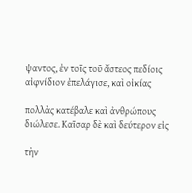ψαντος, ἐν τοῖς τοῦ ἄστεος πεδίοις αἰφνίδιον ἐπελάγισε, καὶ οἰκίας

πολλὰς κατέβαλε καὶ ἀνθρώπους διώλεσε. Καῖσαρ δὲ καὶ δεύτερον εἰς

τὴν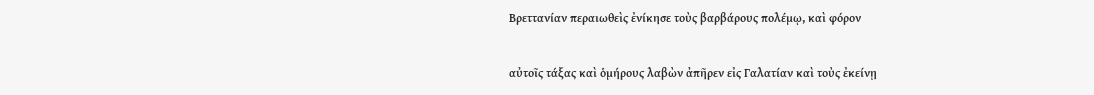Βρεττανίαν περαιωθεὶς ἐνίκησε τοὺς βαρβάρους πολέμῳ, καὶ φόρον

αὐτοῖς τάξας καὶ ὁμήρους λαβὼν ἀπῆρεν εἰς Γαλατίαν καὶ τοὺς ἐκείνῃ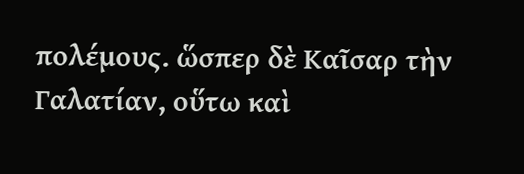πολέμους. ὥσπερ δὲ Καῖσαρ τὴν Γαλατίαν, οὕτω καὶ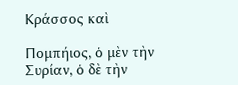Κράσσος καὶ

Πομπήιος, ὁ μὲν τὴν Συρίαν, ὁ δὲ τὴν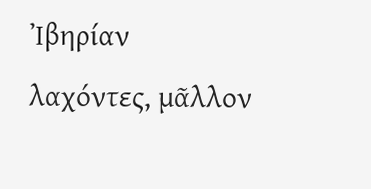Ἰβηρίαν λαχόντες, μᾶλλον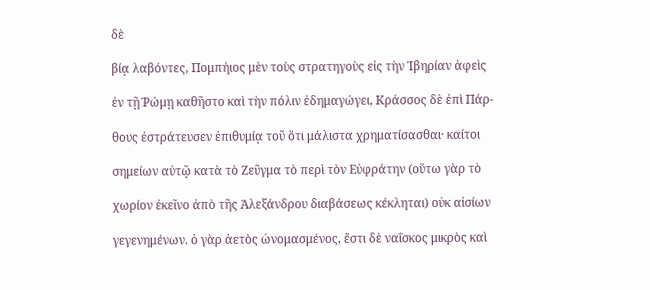δὲ

βίᾳ λαβόντες, Πομπήιος μὲν τοὺς στρατηγοὺς εἰς τὴν Ἰβηρίαν ἀφεὶς

ἐν τῇ Ῥώμῃ καθῆστο καὶ τὴν πόλιν ἐδημαγώγει, Κράσσος δὲ ἐπὶ Πάρ-

θους ἐστράτευσεν ἐπιθυμίᾳ τοῦ ὅτι μάλιστα χρηματίσασθαι· καίτοι

σημείων αὐτῷ κατὰ τὸ Ζεῦγμα τὸ περὶ τὸν Εὐφράτην (οὕτω γὰρ τὸ

χωρίον ἐκεῖνο ἀπὸ τῆς Ἀλεξάνδρου διαβάσεως κέκληται) οὐκ αἰσίων

γεγενημένων. ὁ γὰρ ἀετὸς ὠνομασμένος, ἔστι δὲ ναΐσκος μικρὸς καὶ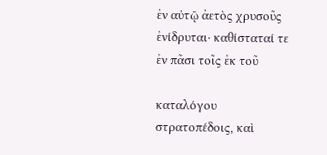ἐν αὐτῷ ἀετὸς χρυσοῦς ἐνίδρυται· καθίσταταί τε ἐν πᾶσι τοῖς ἐκ τοῦ

καταλόγου στρατοπέδοις, καὶ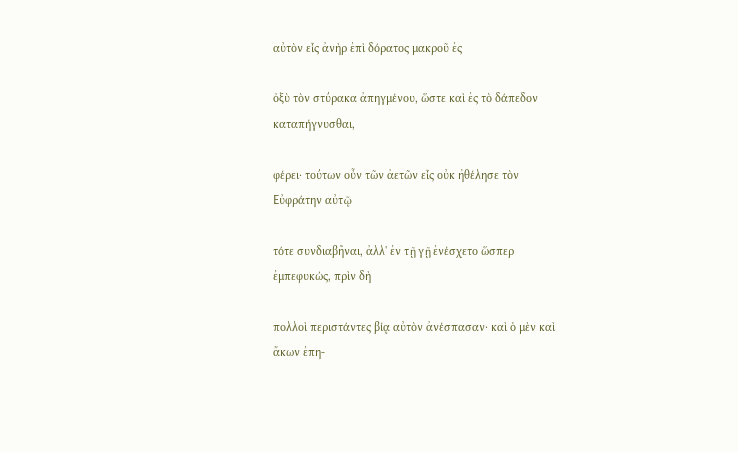αὐτὸν εἷς ἀνὴρ ἐπὶ δόρατος μακροῦ ἐς

ὀξὺ τὸν στύρακα ἀπηγμένου, ὥστε καὶ ἐς τὸ δάπεδον καταπήγνυσθαι,

φέρει· τούτων οὖν τῶν ἀετῶν εἷς οὐκ ἠθέλησε τὸν Εὐφράτην αὐτῷ

τότε συνδιαβῆναι, ἀλλ' ἐν τῇ γῇ ἐνέσχετο ὥσπερ ἐμπεφυκώς, πρὶν δὴ

πολλοὶ περιστάντες βίᾳ αὐτὸν ἀνέσπασαν· καὶ ὁ μὲν καὶ ἄκων ἐπη-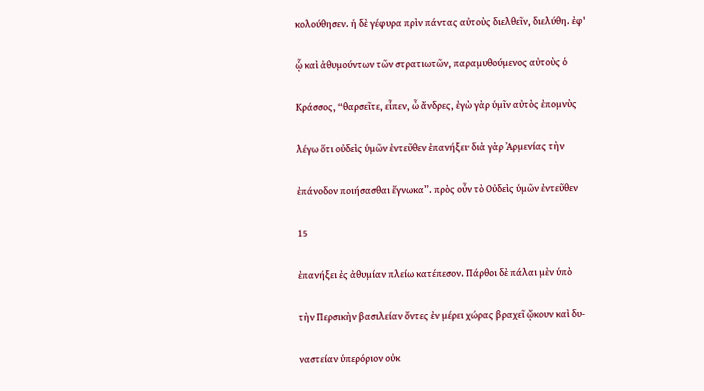κολούθησεν. ἡ δὲ γέφυρα πρὶν πάντας αὐτοὺς διελθεῖν, διελύθη. ἐφ'

ᾧ καὶ ἀθυμούντων τῶν στρατιωτῶν, παραμυθούμενος αὐτοὺς ὁ

Κράσσος, “θαρσεῖτε, εἶπεν, ὦ ἄνδρες, ἐγὼ γὰρ ὑμῖν αὐτὸς ἐπομνὺς

λέγω ὅτι οὐδεὶς ὑμῶν ἐντεῦθεν ἐπανήξει· διὰ γὰρ Ἀρμενίας τὴν

ἐπάνοδον ποιήσασθαι ἔγνωκα”. πρὸς οὖν τὸ Οὐδεὶς ὑμῶν ἐντεῦθεν

15

ἐπανήξει ἐς ἀθυμίαν πλείω κατέπεσον. Πάρθοι δὲ πάλαι μὲν ὑπὸ

τὴν Περσικὴν βασιλείαν ὄντες ἐν μέρει χώρας βραχεῖ ᾤκουν καὶ δυ-

ναστείαν ὑπερόριον οὐκ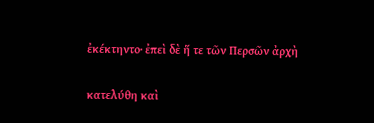ἐκέκτηντο· ἐπεὶ δὲ ἥ τε τῶν Περσῶν ἀρχὴ

κατελύθη καὶ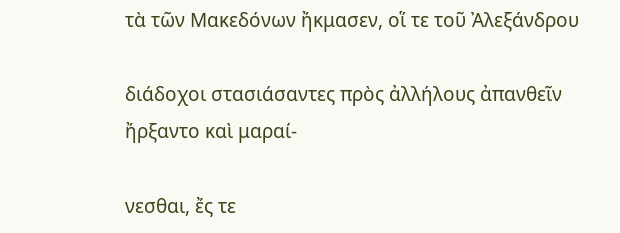τὰ τῶν Μακεδόνων ἤκμασεν, οἵ τε τοῦ Ἀλεξάνδρου

διάδοχοι στασιάσαντες πρὸς ἀλλήλους ἀπανθεῖν ἤρξαντο καὶ μαραί-

νεσθαι, ἔς τε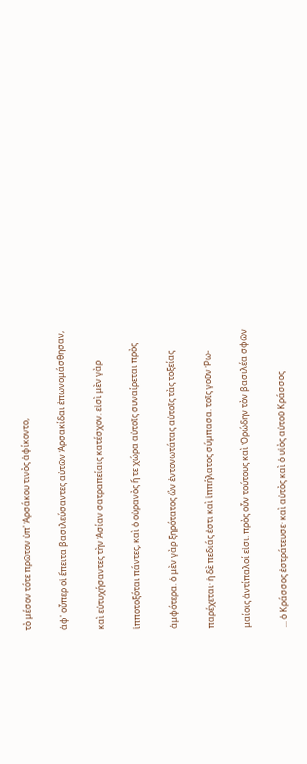τὸ μέσον τότε πρῶτον ὑπ' Ἀρσάκου τινὸς ἀφίκοντο,

ἀφ' οὗπερ οἱ ἔπειτα βασιλεύσαντες αὐτῶν Ἀρσακίδαι ἐπωνομάσθησαν,

καὶ εὐτυχήσαντες τὴν Ἀσίαν σατραπείαις κατέσχον. εἰσὶ μὲν γὰρ

ἱπποτοξόται πάντες, καὶ ὁ οὐρανὸς ἥ τε χώρα αὐτοῖς συναίρεται πρὸς

ἀμφότερα. ὁ μὲν γὰρ ξηρότατος ὢν ἐντονωτάτας αὐτοῖς τὰς τοξείας

παρέχεται· ἡ δὲ πεδιάς ἐστι καὶ ἱππήλατος σύμπασα. τοῖς γοῦν Ῥω-

μαίοις ἀντίπαλοί εἰσι. πρὸς οὖν τούτους καὶ Ὀρώδην τὸν βασιλέα σφῶν

... ὁ Κράσσος ἐστράτευσε· καὶ αὐτὸς καὶ ὁ υἱὸς αὐτοῦ Κράσσος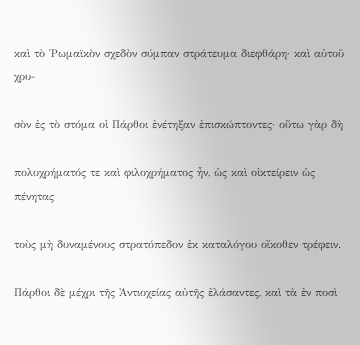καὶ τὸ Ῥωμαϊκὸν σχεδὸν σύμπαν στράτευμα διεφθάρη· καὶ αὐτοῦ χρυ-

σὸν ἐς τὸ στόμα οἱ Πάρθοι ἐνέτηξαν ἐπισκώπτοντες· οὕτω γὰρ δὴ

πολυχρήματός τε καὶ φιλοχρήματος ἦν, ὡς καὶ οἰκτείρειν ὡς πένητας

τοὺς μὴ δυναμένους στρατόπεδον ἐκ καταλόγου οἴκοθεν τρέφειν.

Πάρθοι δὲ μέχρι τῆς Ἀντιοχείας αὐτῆς ἐλάσαντες, καὶ τὰ ἐν ποσὶ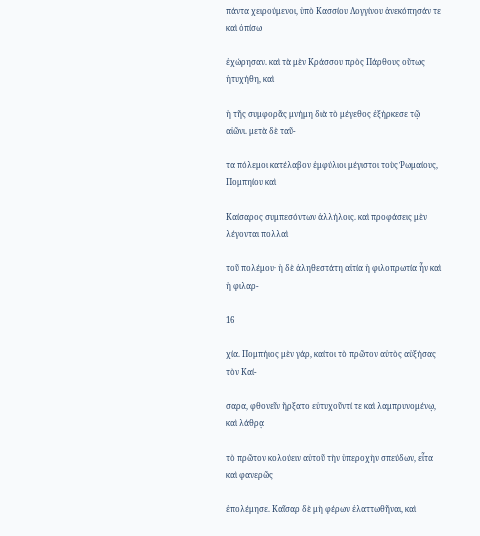πάντα χειρούμενοι, ὑπὸ Κασσίου Λογγίνου ἀνεκόπησάν τε καὶ ὀπίσω

ἐχώρησαν. καὶ τὰ μὲν Κράσσου πρὸς Πάρθους οὕτως ἠτυχήθη, καὶ

ἡ τῆς συμφορᾶς μνήμη διὰ τὸ μέγεθος ἐξήρκεσε τῷ αἰῶνι. μετὰ δὲ ταῦ-

τα πόλεμοι κατέλαβον ἐμφύλιοι μέγιστοι τοὺς Ῥωμαίους, Πομπηίου καὶ

Καίσαρος συμπεσόντων ἀλλήλοις. καὶ προφάσεις μὲν λέγονται πολλαὶ

τοῦ πολέμου· ἡ δὲ ἀληθεστάτη αἰτία ἡ φιλοπρωτία ἦν καὶ ἡ φιλαρ-

16

χία. Πομπήιος μὲν γάρ, καίτοι τὸ πρῶτον αὐτὸς αὐξήσας τὸν Καί-

σαρα, φθονεῖν ἤρξατο εὐτυχοῦντί τε καὶ λαμπρυνομένῳ, καὶ λάθρᾳ

τὸ πρῶτον κολούειν αὐτοῦ τὴν ὑπεροχὴν σπεύδων, εἶτα καὶ φανερῶς

ἐπολέμησε. Καῖσαρ δὲ μὴ φέρων ἐλαττωθῆναι, καὶ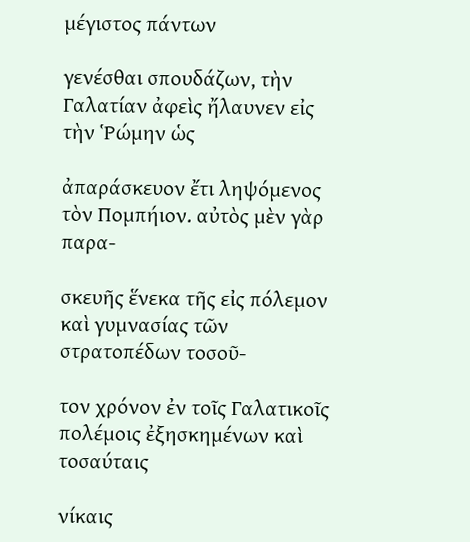μέγιστος πάντων

γενέσθαι σπουδάζων, τὴν Γαλατίαν ἀφεὶς ἤλαυνεν εἰς τὴν Ῥώμην ὡς

ἀπαράσκευον ἔτι ληψόμενος τὸν Πομπήιον. αὐτὸς μὲν γὰρ παρα-

σκευῆς ἕνεκα τῆς εἰς πόλεμον καὶ γυμνασίας τῶν στρατοπέδων τοσοῦ-

τον χρόνον ἐν τοῖς Γαλατικοῖς πολέμοις ἐξησκημένων καὶ τοσαύταις

νίκαις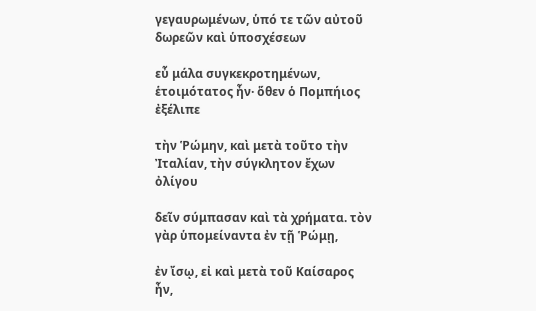γεγαυρωμένων, ὑπό τε τῶν αὐτοῦ δωρεῶν καὶ ὑποσχέσεων

εὖ μάλα συγκεκροτημένων, ἑτοιμότατος ἦν· ὅθεν ὁ Πομπήιος ἐξέλιπε

τὴν Ῥώμην, καὶ μετὰ τοῦτο τὴν Ἰταλίαν, τὴν σύγκλητον ἔχων ὀλίγου

δεῖν σύμπασαν καὶ τὰ χρήματα. τὸν γὰρ ὑπομείναντα ἐν τῇ Ῥώμῃ,

ἐν ἴσῳ, εἰ καὶ μετὰ τοῦ Καίσαρος ἦν,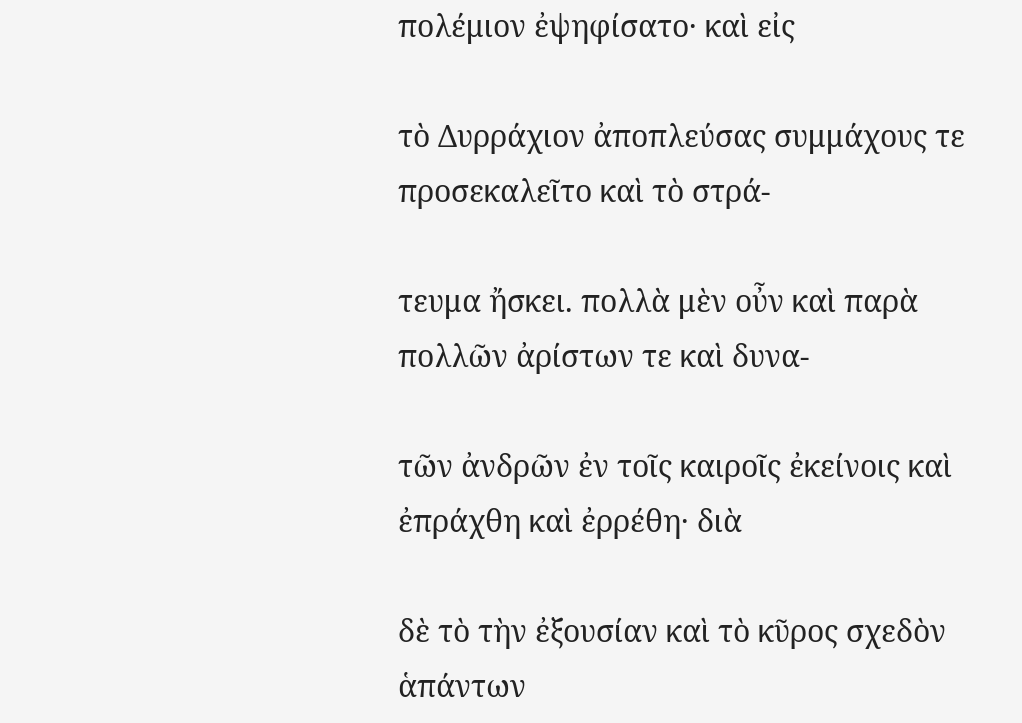πολέμιον ἐψηφίσατο· καὶ εἰς

τὸ Δυρράχιον ἀποπλεύσας συμμάχους τε προσεκαλεῖτο καὶ τὸ στρά-

τευμα ἤσκει. πολλὰ μὲν οὖν καὶ παρὰ πολλῶν ἀρίστων τε καὶ δυνα-

τῶν ἀνδρῶν ἐν τοῖς καιροῖς ἐκείνοις καὶ ἐπράχθη καὶ ἐρρέθη· διὰ

δὲ τὸ τὴν ἐξουσίαν καὶ τὸ κῦρος σχεδὸν ἁπάντων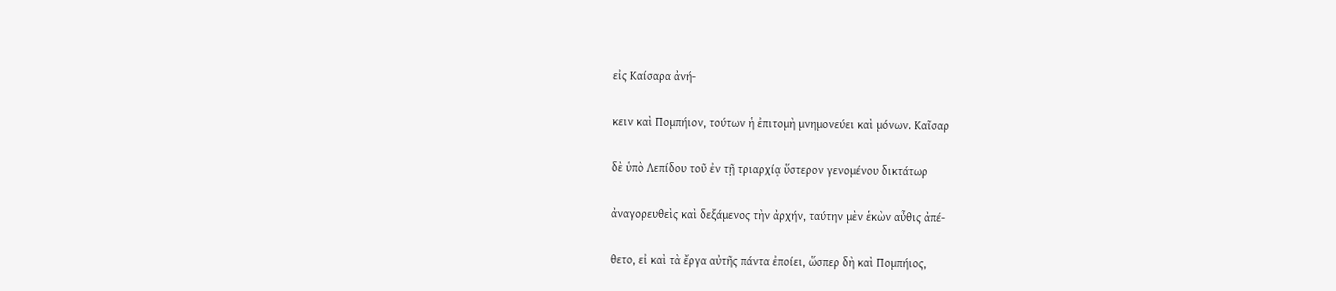εἰς Καίσαρα ἀνή-

κειν καὶ Πομπήιον, τούτων ἡ ἐπιτομὴ μνημονεύει καὶ μόνων. Καῖσαρ

δὲ ὑπὸ Λεπίδου τοῦ ἐν τῇ τριαρχίᾳ ὕστερον γενομένου δικτάτωρ

ἀναγορευθεὶς καὶ δεξάμενος τὴν ἀρχήν, ταύτην μὲν ἑκὼν αὖθις ἀπέ-

θετο, εἰ καὶ τὰ ἔργα αὐτῆς πάντα ἐποίει, ὥσπερ δὴ καὶ Πομπήιος,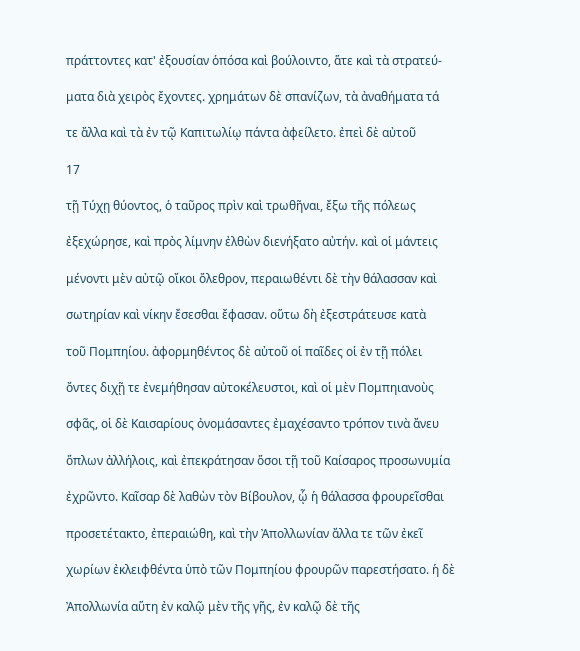πράττοντες κατ' ἐξουσίαν ὁπόσα καὶ βούλοιντο, ἅτε καὶ τὰ στρατεύ-

ματα διὰ χειρὸς ἔχοντες. χρημάτων δὲ σπανίζων, τὰ ἀναθήματα τά

τε ἄλλα καὶ τὰ ἐν τῷ Καπιτωλίῳ πάντα ἀφείλετο. ἐπεὶ δὲ αὐτοῦ

17

τῇ Τύχῃ θύοντος, ὁ ταῦρος πρὶν καὶ τρωθῆναι, ἔξω τῆς πόλεως

ἐξεχώρησε, καὶ πρὸς λίμνην ἐλθὼν διενήξατο αὐτήν. καὶ οἱ μάντεις

μένοντι μὲν αὐτῷ οἴκοι ὄλεθρον, περαιωθέντι δὲ τὴν θάλασσαν καὶ

σωτηρίαν καὶ νίκην ἔσεσθαι ἔφασαν. οὕτω δὴ ἐξεστράτευσε κατὰ

τοῦ Πομπηίου. ἀφορμηθέντος δὲ αὐτοῦ οἱ παῖδες οἱ ἐν τῇ πόλει

ὄντες διχῇ τε ἐνεμήθησαν αὐτοκέλευστοι, καὶ οἱ μὲν Πομπηιανοὺς

σφᾶς, οἱ δὲ Καισαρίους ὀνομάσαντες ἐμαχέσαντο τρόπον τινὰ ἄνευ

ὅπλων ἀλλήλοις, καὶ ἐπεκράτησαν ὅσοι τῇ τοῦ Καίσαρος προσωνυμία

ἐχρῶντο. Καῖσαρ δὲ λαθὼν τὸν Βίβουλον, ᾧ ἡ θάλασσα φρουρεῖσθαι

προσετέτακτο, ἐπεραιώθη, καὶ τὴν Ἀπολλωνίαν ἄλλα τε τῶν ἐκεῖ

χωρίων ἐκλειφθέντα ὑπὸ τῶν Πομπηίου φρουρῶν παρεστήσατο. ἡ δὲ

Ἀπολλωνία αὕτη ἐν καλῷ μὲν τῆς γῆς, ἐν καλῷ δὲ τῆς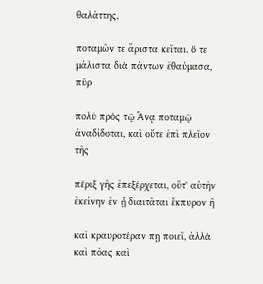θαλάττης,

ποταμῶν τε ἄριστα κεῖται. ὅ τε μάλιστα διὰ πάντων ἐθαύμασα, πῦρ

πολὺ πρὸς τῷ Ἄνᾳ ποταμῷ ἀναδίδοται, καὶ οὔτε ἐπὶ πλεῖον τῆς

πέριξ γῆς ἐπεξέρχεται, οὔτ' αὐτὴν ἐκείνην ἐν ᾗ διαιτᾶται ἔκπυρον ἢ

καὶ κραυροτέραν πῃ ποιεῖ, ἀλλὰ καὶ πόας καὶ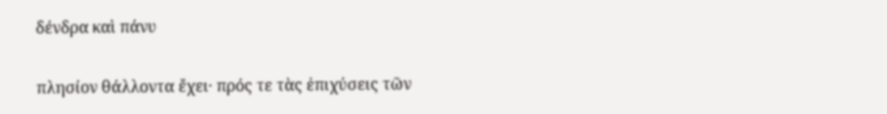δένδρα καὶ πάνυ

πλησίον θάλλοντα ἔχει· πρός τε τὰς ἐπιχύσεις τῶν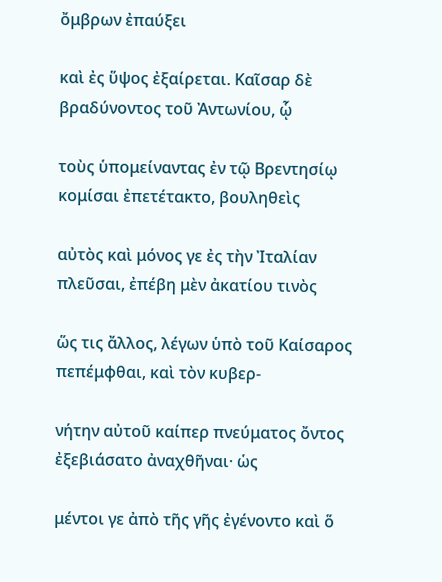ὄμβρων ἐπαύξει

καὶ ἐς ὕψος ἐξαίρεται. Καῖσαρ δὲ βραδύνοντος τοῦ Ἀντωνίου, ᾧ

τοὺς ὑπομείναντας ἐν τῷ Βρεντησίῳ κομίσαι ἐπετέτακτο, βουληθεὶς

αὐτὸς καὶ μόνος γε ἐς τὴν Ἰταλίαν πλεῦσαι, ἐπέβη μὲν ἀκατίου τινὸς

ὥς τις ἄλλος, λέγων ὑπὸ τοῦ Καίσαρος πεπέμφθαι, καὶ τὸν κυβερ-

νήτην αὐτοῦ καίπερ πνεύματος ὄντος ἐξεβιάσατο ἀναχθῆναι· ὡς

μέντοι γε ἀπὸ τῆς γῆς ἐγένοντο καὶ ὅ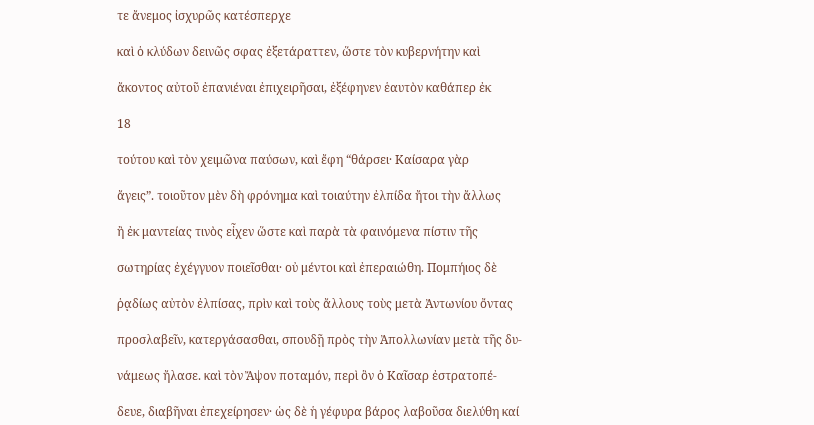τε ἄνεμος ἰσχυρῶς κατέσπερχε

καὶ ὁ κλύδων δεινῶς σφας ἐξετάραττεν, ὥστε τὸν κυβερνήτην καὶ

ἄκοντος αὐτοῦ ἐπανιέναι ἐπιχειρῆσαι, ἐξέφηνεν ἑαυτὸν καθάπερ ἐκ

18

τούτου καὶ τὸν χειμῶνα παύσων, καὶ ἔφη “θάρσει· Καίσαρα γὰρ

ἄγεις”. τοιοῦτον μὲν δὴ φρόνημα καὶ τοιαύτην ἐλπίδα ἤτοι τὴν ἄλλως

ἢ ἐκ μαντείας τινὸς εἶχεν ὥστε καὶ παρὰ τὰ φαινόμενα πίστιν τῆς

σωτηρίας ἐχέγγυον ποιεῖσθαι· οὐ μέντοι καὶ ἐπεραιώθη. Πομπήιος δὲ

ῥᾳδίως αὐτὸν ἐλπίσας, πρὶν καὶ τοὺς ἄλλους τοὺς μετὰ Ἀντωνίου ὄντας

προσλαβεῖν, κατεργάσασθαι, σπουδῇ πρὸς τὴν Ἀπολλωνίαν μετὰ τῆς δυ-

νάμεως ἤλασε. καὶ τὸν Ἄψον ποταμόν, περὶ ὃν ὁ Καῖσαρ ἐστρατοπέ-

δευε, διαβῆναι ἐπεχείρησεν· ὡς δὲ ἡ γέφυρα βάρος λαβοῦσα διελύθη καί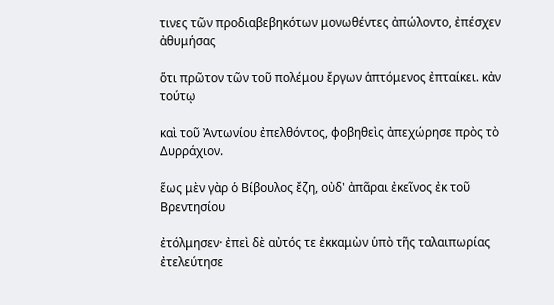τινες τῶν προδιαβεβηκότων μονωθέντες ἀπώλοντο, ἐπέσχεν ἀθυμήσας

ὅτι πρῶτον τῶν τοῦ πολέμου ἔργων ἁπτόμενος ἐπταίκει. κἀν τούτῳ

καὶ τοῦ Ἀντωνίου ἐπελθόντος, φοβηθεὶς ἀπεχώρησε πρὸς τὸ Δυρράχιον.

ἕως μὲν γὰρ ὁ Βίβουλος ἔζη, οὐδ' ἀπᾶραι ἐκεῖνος ἐκ τοῦ Βρεντησίου

ἐτόλμησεν· ἐπεὶ δὲ αὐτός τε ἐκκαμὼν ὑπὸ τῆς ταλαιπωρίας ἐτελεύτησε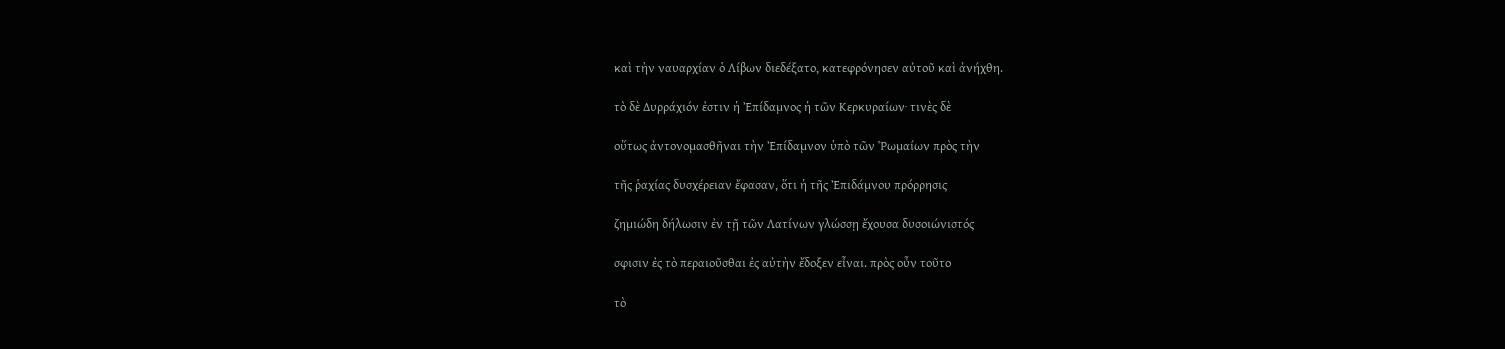καὶ τὴν ναυαρχίαν ὁ Λίβων διεδέξατο, κατεφρόνησεν αὐτοῦ καὶ ἀνήχθη.

τὸ δὲ Δυρράχιόν ἐστιν ἡ Ἐπίδαμνος ἡ τῶν Κερκυραίων· τινὲς δὲ

οὕτως ἀντονομασθῆναι τὴν Ἐπίδαμνον ὑπὸ τῶν Ῥωμαίων πρὸς τὴν

τῆς ῥαχίας δυσχέρειαν ἔφασαν, ὅτι ἡ τῆς Ἐπιδάμνου πρόρρησις

ζημιώδη δήλωσιν ἐν τῇ τῶν Λατίνων γλώσσῃ ἔχουσα δυσοιώνιστός

σφισιν ἐς τὸ περαιοῦσθαι ἐς αὐτὴν ἔδοξεν εἶναι. πρὸς οὖν τοῦτο

τὸ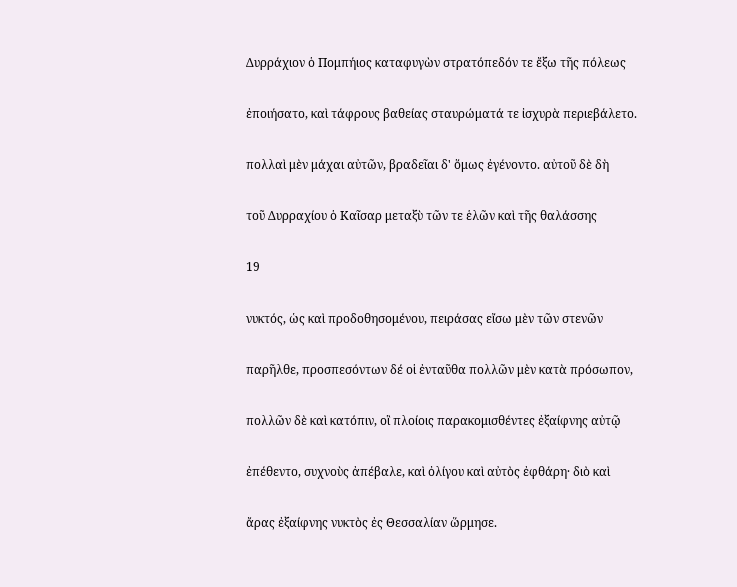Δυρράχιον ὁ Πομπήιος καταφυγὼν στρατόπεδόν τε ἔξω τῆς πόλεως

ἐποιήσατο, καὶ τάφρους βαθείας σταυρώματά τε ἰσχυρὰ περιεβάλετο.

πολλαὶ μὲν μάχαι αὐτῶν, βραδεῖαι δ' ὅμως ἐγένοντο. αὐτοῦ δὲ δὴ

τοῦ Δυρραχίου ὁ Καῖσαρ μεταξὺ τῶν τε ἑλῶν καὶ τῆς θαλάσσης

19

νυκτός, ὡς καὶ προδοθησομένου, πειράσας εἴσω μὲν τῶν στενῶν

παρῆλθε, προσπεσόντων δέ οἱ ἐνταῦθα πολλῶν μὲν κατὰ πρόσωπον,

πολλῶν δὲ καὶ κατόπιν, οἳ πλοίοις παρακομισθέντες ἐξαίφνης αὐτῷ

ἐπέθεντο, συχνοὺς ἀπέβαλε, καὶ ὀλίγου καὶ αὐτὸς ἐφθάρη· διὸ καὶ

ἄρας ἐξαίφνης νυκτὸς ἐς Θεσσαλίαν ὥρμησε.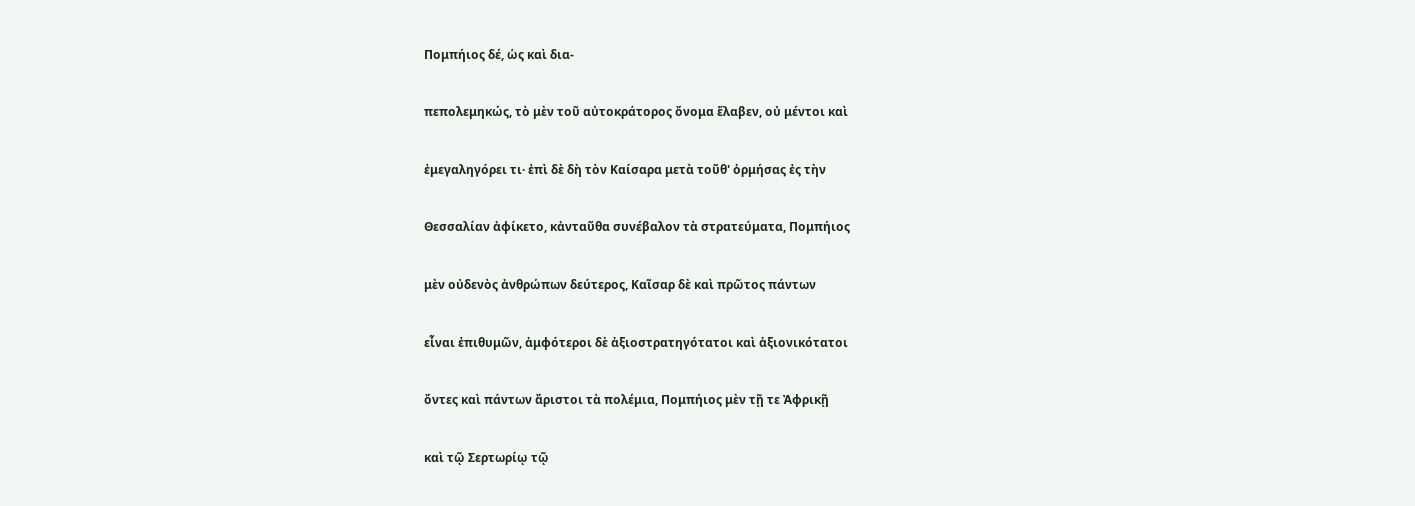Πομπήιος δέ, ὡς καὶ δια-

πεπολεμηκώς, τὸ μὲν τοῦ αὐτοκράτορος ὄνομα ἔλαβεν, οὐ μέντοι καὶ

ἐμεγαληγόρει τι· ἐπὶ δὲ δὴ τὸν Καίσαρα μετὰ τοῦθ' ὁρμήσας ἐς τὴν

Θεσσαλίαν ἀφίκετο, κἀνταῦθα συνέβαλον τὰ στρατεύματα, Πομπήιος

μὲν οὐδενὸς ἀνθρώπων δεύτερος, Καῖσαρ δὲ καὶ πρῶτος πάντων

εἶναι ἐπιθυμῶν, ἀμφότεροι δὲ ἀξιοστρατηγότατοι καὶ ἀξιονικότατοι

ὄντες καὶ πάντων ἄριστοι τὰ πολέμια, Πομπήιος μὲν τῇ τε Ἀφρικῇ

καὶ τῷ Σερτωρίῳ τῷ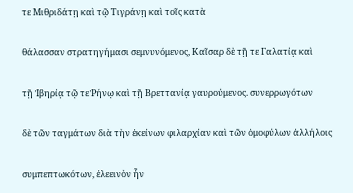τε Μιθριδάτῃ καὶ τῷ Τιγράνῃ καὶ τοῖς κατὰ

θάλασσαν στρατηγήμασι σεμνυνόμενος, Καῖσαρ δὲ τῇ τε Γαλατίᾳ καὶ

τῇ Ἰβηρίᾳ τῷ τε Ῥήνῳ καὶ τῇ Βρεττανίᾳ γαυρούμενος. συνερρωγότων

δὲ τῶν ταγμάτων διὰ τὴν ἐκείνων φιλαρχίαν καὶ τῶν ὁμοφύλων ἀλλήλοις

συμπεπτωκότων, ἐλεεινὸν ἦν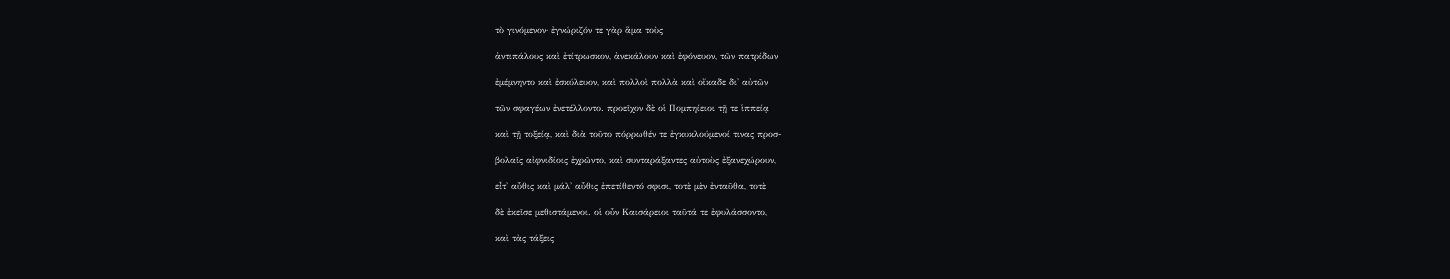τὸ γινόμενον· ἐγνώριζόν τε γὰρ ἅμα τοὺς

ἀντιπάλους καὶ ἐτίτρωσκον, ἀνεκάλουν καὶ ἐφόνευον, τῶν πατρίδων

ἐμέμνηντο καὶ ἐσκύλευον, καὶ πολλοὶ πολλὰ καὶ οἴκαδε δι' αὐτῶν

τῶν σφαγέων ἐνετέλλοντο. προεῖχον δὲ οἱ Πομπηίειοι τῇ τε ἱππείᾳ

καὶ τῇ τοξείᾳ, καὶ διὰ τοῦτο πόρρωθέν τε ἐγκυκλούμενοί τινας προσ-

βολαῖς αἰφνιδίοις ἐχρῶντο, καὶ συνταράξαντες αὐτοὺς ἐξανεχώρουν,

εἶτ' αὖθις καὶ μάλ' αὖθις ἐπετίθεντό σφισι, τοτὲ μὲν ἐνταῦθα, τοτὲ

δὲ ἐκεῖσε μεθιστάμενοι. οἱ οὖν Καισάρειοι ταῦτά τε ἐφυλάσσοντο,

καὶ τὰς τάξεις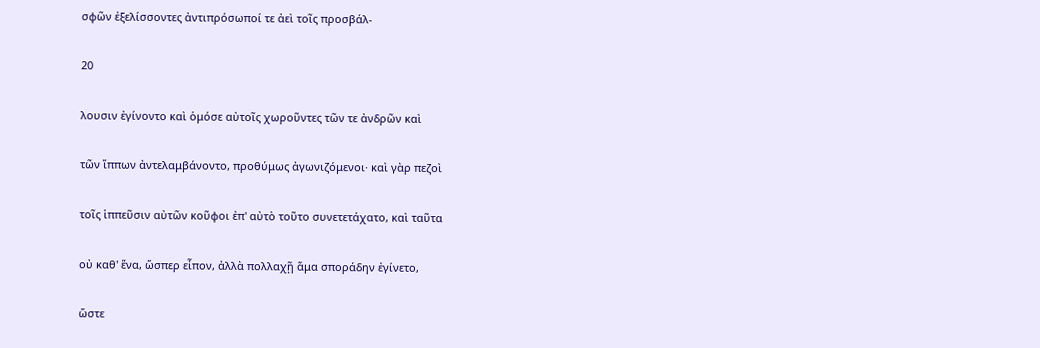σφῶν ἐξελίσσοντες ἀντιπρόσωποί τε ἀεὶ τοῖς προσβάλ-

20

λουσιν ἐγίνοντο καὶ ὁμόσε αὐτοῖς χωροῦντες τῶν τε ἀνδρῶν καὶ

τῶν ἵππων ἀντελαμβάνοντο, προθύμως ἀγωνιζόμενοι· καὶ γὰρ πεζοὶ

τοῖς ἱππεῦσιν αὐτῶν κοῦφοι ἐπ' αὐτὸ τοῦτο συνετετάχατο, καὶ ταῦτα

οὐ καθ' ἕνα, ὥσπερ εἶπον, ἀλλὰ πολλαχῇ ἅμα σποράδην ἐγίνετο,

ὥστε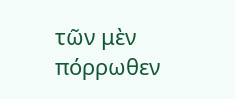τῶν μὲν πόρρωθεν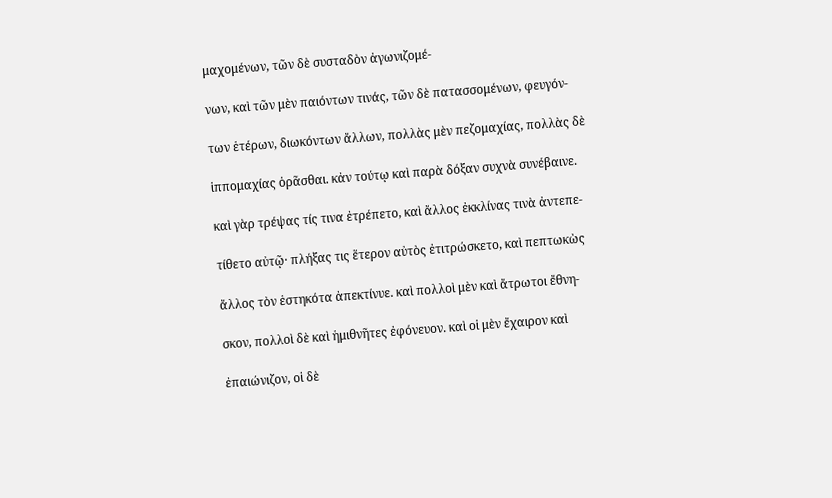μαχομένων, τῶν δὲ συσταδὸν ἀγωνιζομέ-

νων, καὶ τῶν μὲν παιόντων τινάς, τῶν δὲ πατασσομένων, φευγόν-

των ἑτέρων, διωκόντων ἄλλων, πολλὰς μὲν πεζομαχίας, πολλὰς δὲ

ἱππομαχίας ὁρᾶσθαι. κἀν τούτῳ καὶ παρὰ δόξαν συχνὰ συνέβαινε.

καὶ γὰρ τρέψας τίς τινα ἐτρέπετο, καὶ ἄλλος ἐκκλίνας τινὰ ἀντεπε-

τίθετο αὐτῷ· πλήξας τις ἕτερον αὐτὸς ἐτιτρώσκετο, καὶ πεπτωκὼς

ἄλλος τὸν ἑστηκότα ἀπεκτίνυε. καὶ πολλοὶ μὲν καὶ ἄτρωτοι ἔθνη-

σκον, πολλοὶ δὲ καὶ ἡμιθνῆτες ἐφόνευον. καὶ οἱ μὲν ἔχαιρον καὶ

ἐπαιώνιζον, οἱ δὲ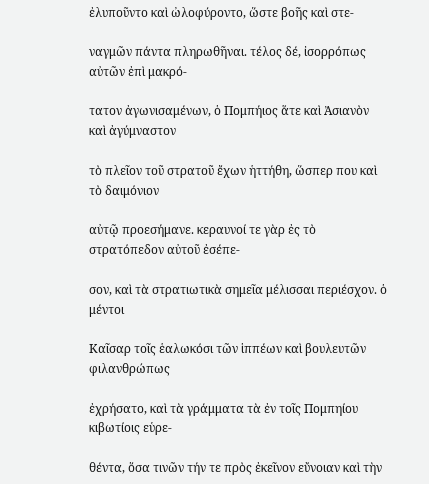ἐλυποῦντο καὶ ὠλοφύροντο, ὥστε βοῆς καὶ στε-

ναγμῶν πάντα πληρωθῆναι. τέλος δέ, ἰσορρόπως αὐτῶν ἐπὶ μακρό-

τατον ἀγωνισαμένων, ὁ Πομπήιος ἅτε καὶ Ἀσιανὸν καὶ ἀγύμναστον

τὸ πλεῖον τοῦ στρατοῦ ἔχων ἡττήθη, ὥσπερ που καὶ τὸ δαιμόνιον

αὐτῷ προεσήμανε. κεραυνοί τε γὰρ ἐς τὸ στρατόπεδον αὐτοῦ ἐσέπε-

σον, καὶ τὰ στρατιωτικὰ σημεῖα μέλισσαι περιέσχον. ὁ μέντοι

Καῖσαρ τοῖς ἑαλωκόσι τῶν ἱππέων καὶ βουλευτῶν φιλανθρώπως

ἐχρήσατο, καὶ τὰ γράμματα τὰ ἐν τοῖς Πομπηίου κιβωτίοις εὑρε-

θέντα, ὅσα τινῶν τήν τε πρὸς ἐκεῖνον εὔνοιαν καὶ τὴν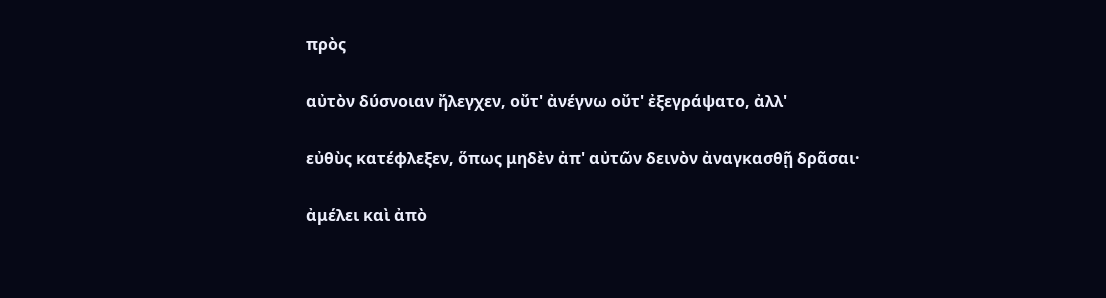πρὸς

αὐτὸν δύσνοιαν ἤλεγχεν, οὔτ' ἀνέγνω οὔτ' ἐξεγράψατο, ἀλλ'

εὐθὺς κατέφλεξεν, ὅπως μηδὲν ἀπ' αὐτῶν δεινὸν ἀναγκασθῇ δρᾶσαι·

ἀμέλει καὶ ἀπὸ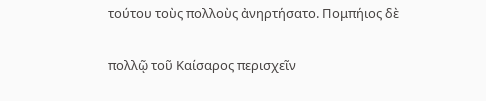τούτου τοὺς πολλοὺς ἀνηρτήσατο. Πομπήιος δὲ

πολλῷ τοῦ Καίσαρος περισχεῖν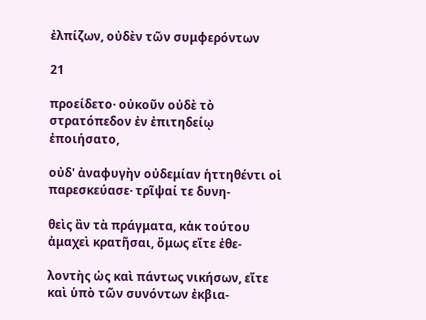ἐλπίζων, οὐδὲν τῶν συμφερόντων

21

προείδετο· οὐκοῦν οὐδὲ τὸ στρατόπεδον ἐν ἐπιτηδείῳ ἐποιήσατο,

οὐδ' ἀναφυγὴν οὐδεμίαν ἡττηθέντι οἱ παρεσκεύασε· τρῖψαί τε δυνη-

θεὶς ἂν τὰ πράγματα, κἀκ τούτου ἀμαχεὶ κρατῆσαι, ὅμως εἴτε ἐθε-

λοντὴς ὡς καὶ πάντως νικήσων, εἴτε καὶ ὑπὸ τῶν συνόντων ἐκβια-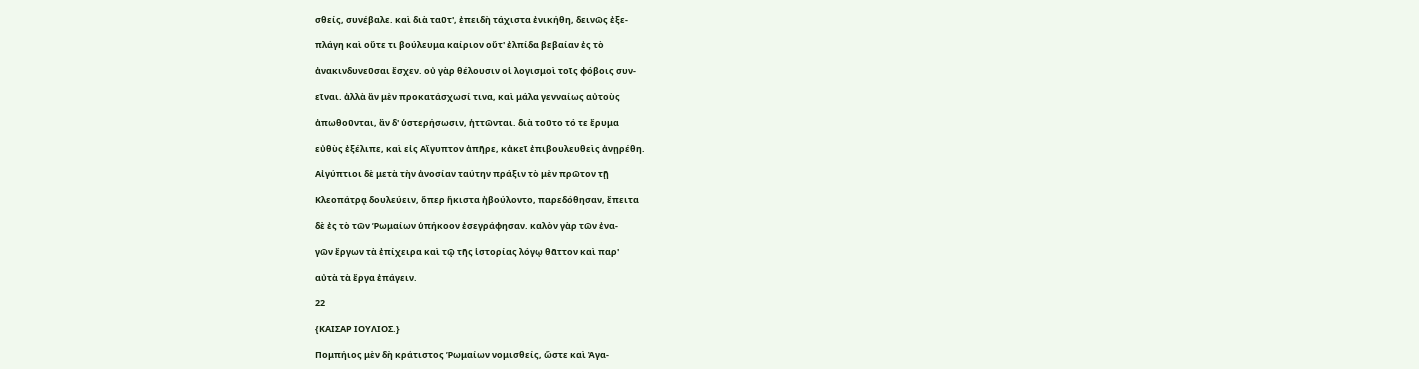σθείς, συνέβαλε. καὶ διὰ ταῦτ', ἐπειδὴ τάχιστα ἐνικήθη, δεινῶς ἐξε-

πλάγη καὶ οὔτε τι βούλευμα καίριον οὔτ' ἐλπίδα βεβαίαν ἐς τὸ

ἀνακινδυνεῦσαι ἔσχεν. οὐ γὰρ θέλουσιν οἱ λογισμοὶ τοῖς φόβοις συν-

εῖναι. ἀλλὰ ἂν μὲν προκατάσχωσί τινα, καὶ μάλα γενναίως αὐτοὺς

ἀπωθοῦνται, ἂν δ' ὑστερήσωσιν, ἡττῶνται. διὰ τοῦτο τό τε ἔρυμα

εὐθὺς ἐξέλιπε, καὶ εἰς Αἴγυπτον ἀπῆρε, κἀκεῖ ἐπιβουλευθεὶς ἀνῃρέθη.

Αἰγύπτιοι δὲ μετὰ τὴν ἀνοσίαν ταύτην πράξιν τὸ μὲν πρῶτον τῇ

Κλεοπάτρᾳ δουλεύειν, ὅπερ ἥκιστα ἠβούλοντο, παρεδόθησαν, ἔπειτα

δὲ ἐς τὸ τῶν Ῥωμαίων ὑπήκοον ἐσεγράφησαν. καλὸν γὰρ τῶν ἐνα-

γῶν ἔργων τὰ ἐπίχειρα καὶ τῷ τῆς ἱστορίας λόγῳ θᾶττον καὶ παρ'

αὐτὰ τὰ ἔργα ἐπάγειν.

22

{ΚΑΙΣΑΡ ΙΟΥΛΙΟΣ.}

Πομπήιος μὲν δὴ κράτιστος Ῥωμαίων νομισθείς, ὥστε καὶ Ἀγα-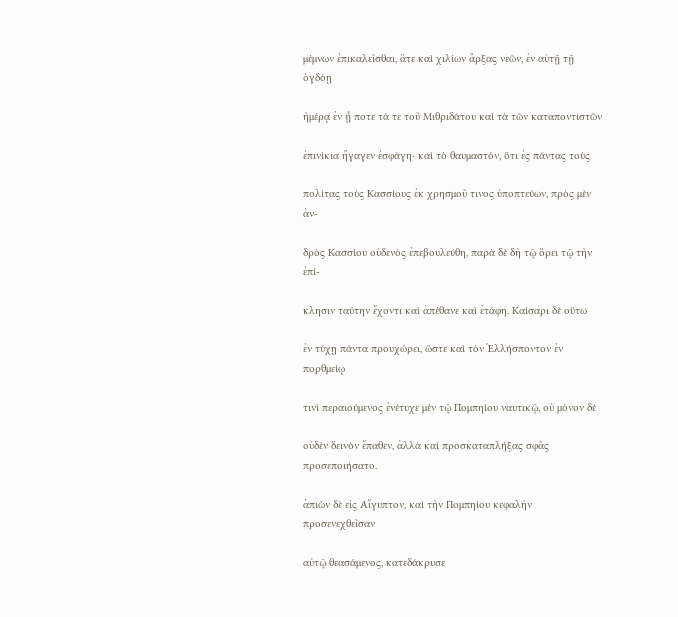μέμνων ἐπικαλεῖσθαι, ἅτε καὶ χιλίων ἄρξας νεῶν, ἐν αὐτῇ τῇ ὀγδόῃ

ἡμέρᾳ ἐν ᾗ ποτε τά τε τοῦ Μιθριδάτου καὶ τὰ τῶν καταποντιστῶν

ἐπινίκια ἤγαγεν ἐσφάγη· καὶ τὸ θαυμαστόν, ὅτι ἐς πάντας τοὺς

πολίτας τοὺς Κασσίους ἐκ χρησμοῦ τινος ὑποπτεύων, πρὸς μὲν ἀν-

δρὸς Κασσίου οὐδενὸς ἐπεβουλεύθη, παρὰ δὲ δὴ τῷ ὄρει τῷ τὴν ἐπί-

κλησιν ταύτην ἔχοντι καὶ ἀπέθανε καὶ ἐτάφη. Καίσαρι δὲ οὕτω

ἐν τύχῃ πάντα προυχώρει, ὥστε καὶ τὸν Ἑλλήσποντον ἐν πορθμείῳ

τινὶ περαιούμενος ἐνέτυχε μὲν τῷ Πομπηίου ναυτικῷ, οὐ μόνον δὲ

οὐδὲν δεινὸν ἔπαθεν, ἀλλὰ καὶ προσκαταπλήξας σφᾶς προσεποιήσατο.

ἀπιὼν δὲ εἰς Αἴγυπτον, καὶ τὴν Πομπηίου κεφαλὴν προσενεχθεῖσαν

αὐτῷ θεασάμενος, κατεδάκρυσε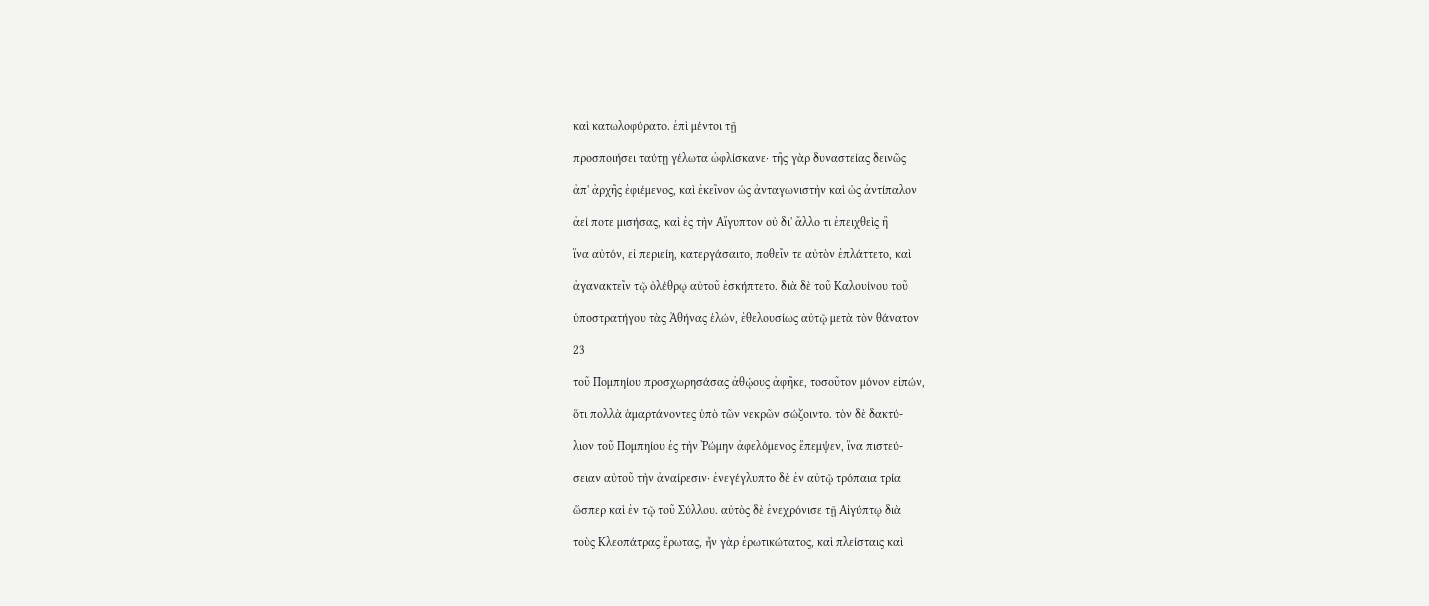καὶ κατωλοφύρατο. ἐπὶ μέντοι τῇ

προσποιήσει ταύτῃ γέλωτα ὠφλίσκανε· τῆς γὰρ δυναστείας δεινῶς

ἀπ' ἀρχῆς ἐφιέμενος, καὶ ἐκεῖνον ὡς ἀνταγωνιστὴν καὶ ὡς ἀντίπαλον

ἀεί ποτε μισήσας, καὶ ἐς τὴν Αἴγυπτον οὐ δι' ἄλλο τι ἐπειχθεὶς ἢ

ἵνα αὐτόν, εἰ περιείη, κατεργάσαιτο, ποθεῖν τε αὐτὸν ἐπλάττετο, καὶ

ἀγανακτεῖν τῷ ὀλέθρῳ αὐτοῦ ἐσκήπτετο. διὰ δὲ τοῦ Καλουίνου τοῦ

ὑποστρατήγου τὰς Ἀθήνας ἑλών, ἐθελουσίως αὐτῷ μετὰ τὸν θάνατον

23

τοῦ Πομπηίου προσχωρησάσας ἀθῴους ἀφῆκε, τοσοῦτον μόνον εἰπών,

ὅτι πολλὰ ἁμαρτάνοντες ὑπὸ τῶν νεκρῶν σώζοιντο. τὸν δὲ δακτύ-

λιον τοῦ Πομπηίου ἐς τὴν Ῥώμην ἀφελόμενος ἔπεμψεν, ἵνα πιστεύ-

σειαν αὐτοῦ τὴν ἀναίρεσιν· ἐνεγέγλυπτο δὲ ἐν αὐτῷ τρόπαια τρία

ὥσπερ καὶ ἐν τῷ τοῦ Σύλλου. αὐτὸς δὲ ἐνεχρόνισε τῇ Αἰγύπτῳ διὰ

τοὺς Κλεοπάτρας ἔρωτας, ἦν γὰρ ἐρωτικώτατος, καὶ πλείσταις καὶ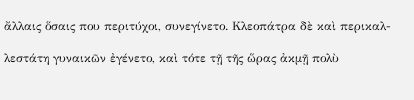ἄλλαις ὅσαις που περιτύχοι, συνεγίνετο. Κλεοπάτρα δὲ καὶ περικαλ-

λεστάτη γυναικῶν ἐγένετο, καὶ τότε τῇ τῆς ὥρας ἀκμῇ πολὺ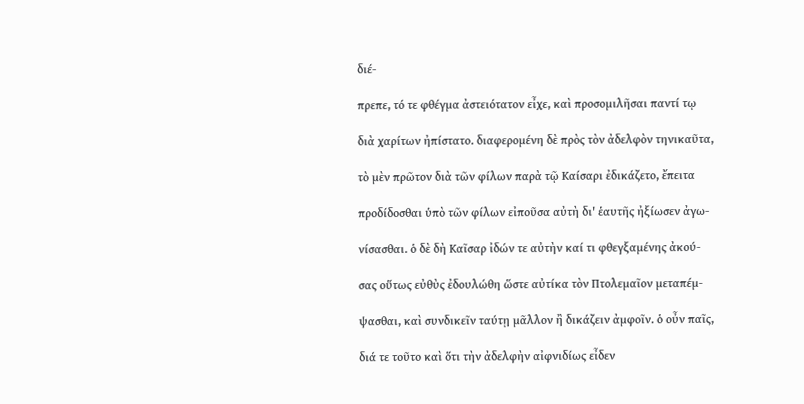διέ-

πρεπε, τό τε φθέγμα ἀστειότατον εἶχε, καὶ προσομιλῆσαι παντί τῳ

διὰ χαρίτων ἠπίστατο. διαφερομένη δὲ πρὸς τὸν ἀδελφὸν τηνικαῦτα,

τὸ μὲν πρῶτον διὰ τῶν φίλων παρὰ τῷ Καίσαρι ἐδικάζετο, ἔπειτα

προδίδοσθαι ὑπὸ τῶν φίλων εἰποῦσα αὐτὴ δι' ἑαυτῆς ἠξίωσεν ἀγω-

νίσασθαι. ὁ δὲ δὴ Καῖσαρ ἰδών τε αὐτὴν καί τι φθεγξαμένης ἀκού-

σας οὕτως εὐθὺς ἐδουλώθη ὥστε αὐτίκα τὸν Πτολεμαῖον μεταπέμ-

ψασθαι, καὶ συνδικεῖν ταύτῃ μᾶλλον ἢ δικάζειν ἀμφοῖν. ὁ οὖν παῖς,

διά τε τοῦτο καὶ ὅτι τὴν ἀδελφὴν αἰφνιδίως εἶδεν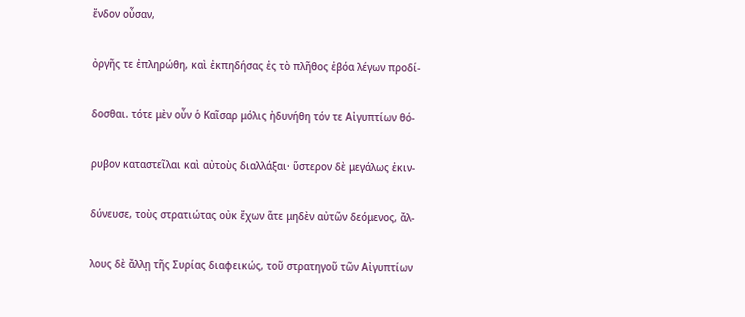ἔνδον οὖσαν,

ὀργῆς τε ἐπληρώθη, καὶ ἐκπηδήσας ἐς τὸ πλῆθος ἐβόα λέγων προδί-

δοσθαι. τότε μὲν οὖν ὁ Καῖσαρ μόλις ἠδυνήθη τόν τε Αἰγυπτίων θό-

ρυβον καταστεῖλαι καὶ αὐτοὺς διαλλάξαι· ὕστερον δὲ μεγάλως ἐκιν-

δύνευσε, τοὺς στρατιώτας οὐκ ἔχων ἅτε μηδὲν αὐτῶν δεόμενος, ἄλ-

λους δὲ ἄλλῃ τῆς Συρίας διαφεικώς, τοῦ στρατηγοῦ τῶν Αἰγυπτίων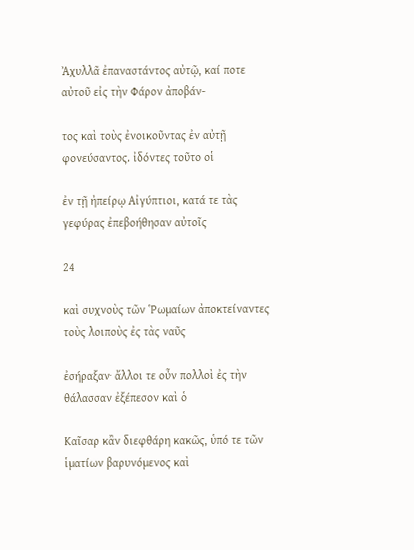Ἀχυλλᾶ ἐπαναστάντος αὐτῷ, καί ποτε αὐτοῦ εἰς τὴν Φάρον ἀποβάν-

τος καὶ τοὺς ἐνοικοῦντας ἐν αὐτῇ φονεύσαντος. ἰδόντες τοῦτο οἱ

ἐν τῇ ἠπείρῳ Αἰγύπτιοι, κατά τε τὰς γεφύρας ἐπεβοήθησαν αὐτοῖς

24

καὶ συχνοὺς τῶν Ῥωμαίων ἀποκτείναντες τοὺς λοιποὺς ἐς τὰς ναῦς

ἐσήραξαν· ἄλλοι τε οὖν πολλοὶ ἐς τὴν θάλασσαν ἐξέπεσον καὶ ὁ

Καῖσαρ κἂν διεφθάρη κακῶς, ὑπό τε τῶν ἱματίων βαρυνόμενος καὶ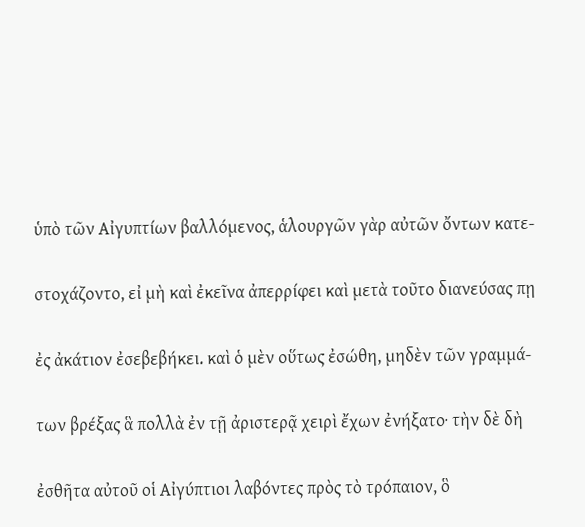ὑπὸ τῶν Αἰγυπτίων βαλλόμενος, ἁλουργῶν γὰρ αὐτῶν ὄντων κατε-

στοχάζοντο, εἰ μὴ καὶ ἐκεῖνα ἀπερρίφει καὶ μετὰ τοῦτο διανεύσας πῃ

ἐς ἀκάτιον ἐσεβεβήκει. καὶ ὁ μὲν οὕτως ἐσώθη, μηδὲν τῶν γραμμά-

των βρέξας ἃ πολλὰ ἐν τῇ ἀριστερᾷ χειρὶ ἔχων ἐνήξατο· τὴν δὲ δὴ

ἐσθῆτα αὐτοῦ οἱ Αἰγύπτιοι λαβόντες πρὸς τὸ τρόπαιον, ὃ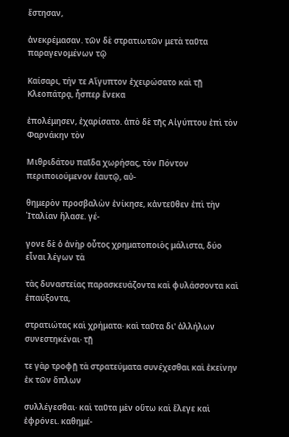ἔστησαν,

ἀνεκρέμασαν. τῶν δὲ στρατιωτῶν μετὰ ταῦτα παραγενομένων τῷ

Καίσαρι, τήν τε Αἴγυπτον ἐχειρώσατο καὶ τῇ Κλεοπάτρᾳ, ἧσπερ ἕνεκα

ἐπολέμησεν, ἐχαρίσατο. ἀπὸ δὲ τῆς Αἰγύπτου ἐπὶ τὸν Φαρνάκην τὸν

Μιθριδάτου παῖδα χωρήσας, τὸν Πόντον περιποιούμενον ἑαυτῷ, αὐ-

θημερὸν προσβαλὼν ἐνίκησε, κἀντεῦθεν ἐπὶ τὴν Ἰταλίαν ἤλασε. γέ-

γονε δὲ ὁ ἀνὴρ οὗτος χρηματοποιὸς μάλιστα, δύο εἶναι λέγων τὰ

τὰς δυναστείας παρασκευάζοντα καὶ φυλάσσοντα καὶ ἐπαύξοντα,

στρατιώτας καὶ χρήματα· καὶ ταῦτα δι' ἀλλήλων συνεστηκέναι· τῇ

τε γὰρ τροφῇ τὰ στρατεύματα συνέχεσθαι καὶ ἐκείνην ἐκ τῶν ὅπλων

συλλέγεσθαι· καὶ ταῦτα μὲν οὕτω καὶ ἔλεγε καὶ ἐφρόνει. καθημέ-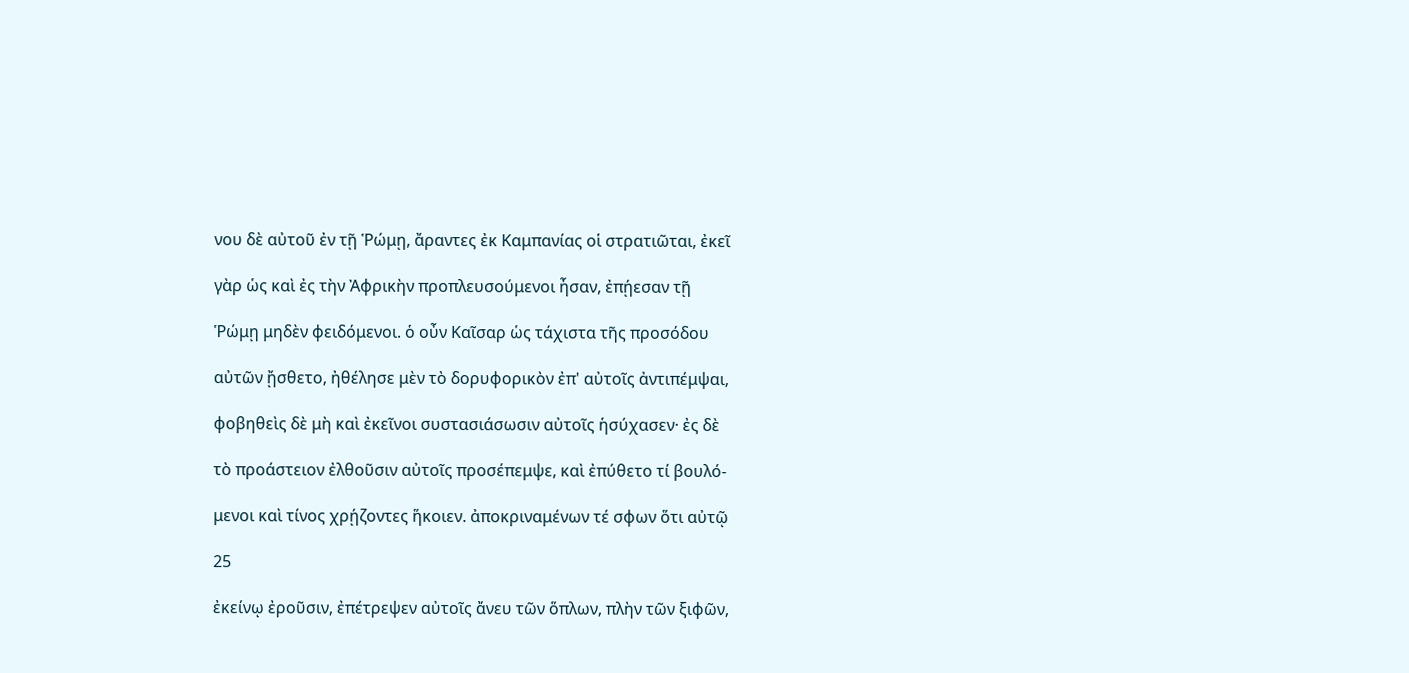νου δὲ αὐτοῦ ἐν τῇ Ῥώμῃ, ἄραντες ἐκ Καμπανίας οἱ στρατιῶται, ἐκεῖ

γὰρ ὡς καὶ ἐς τὴν Ἀφρικὴν προπλευσούμενοι ἦσαν, ἐπῄεσαν τῇ

Ῥώμῃ μηδὲν φειδόμενοι. ὁ οὖν Καῖσαρ ὡς τάχιστα τῆς προσόδου

αὐτῶν ᾔσθετο, ἠθέλησε μὲν τὸ δορυφορικὸν ἐπ' αὐτοῖς ἀντιπέμψαι,

φοβηθεὶς δὲ μὴ καὶ ἐκεῖνοι συστασιάσωσιν αὐτοῖς ἡσύχασεν· ἐς δὲ

τὸ προάστειον ἐλθοῦσιν αὐτοῖς προσέπεμψε, καὶ ἐπύθετο τί βουλό-

μενοι καὶ τίνος χρῄζοντες ἥκοιεν. ἀποκριναμένων τέ σφων ὅτι αὐτῷ

25

ἐκείνῳ ἐροῦσιν, ἐπέτρεψεν αὐτοῖς ἄνευ τῶν ὅπλων, πλὴν τῶν ξιφῶν,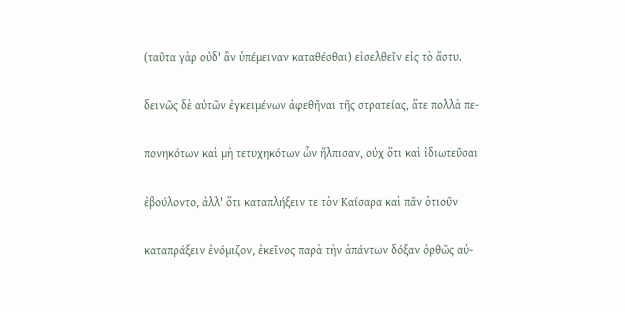(ταῦτα γὰρ οὐδ' ἂν ὑπέμειναν καταθέσθαι) εἰσελθεῖν εἰς τὸ ἄστυ.

δεινῶς δὲ αὐτῶν ἐγκειμένων ἀφεθῆναι τῆς στρατείας, ἅτε πολλὰ πε-

πονηκότων καὶ μὴ τετυχηκότων ὧν ἤλπισαν, οὐχ ὅτι καὶ ἰδιωτεῦσαι

ἐβούλοντο, ἀλλ' ὅτι καταπλήξειν τε τὸν Καίσαρα καὶ πᾶν ὁτιοῦν

καταπράξειν ἐνόμιζον, ἐκεῖνος παρὰ τὴν ἁπάντων δόξαν ὀρθῶς αὐ-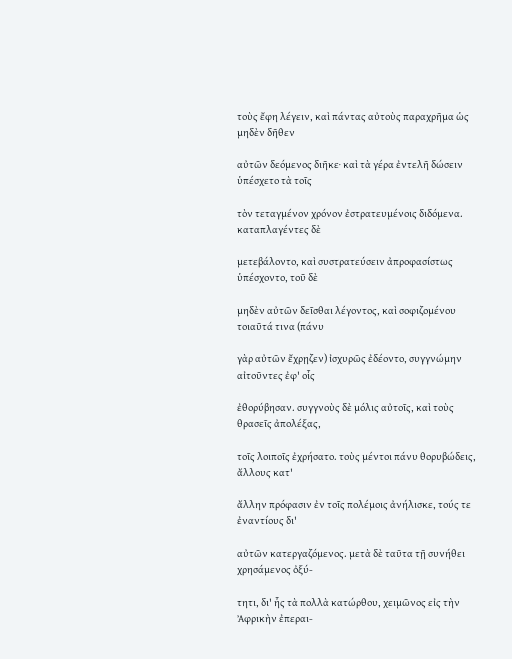τοὺς ἔφη λέγειν, καὶ πάντας αὐτοὺς παραχρῆμα ὡς μηδὲν δῆθεν

αὐτῶν δεόμενος διῆκε· καὶ τὰ γέρα ἐντελῆ δώσειν ὑπέσχετο τὰ τοῖς

τὸν τεταγμένον χρόνον ἐστρατευμένοις διδόμενα. καταπλαγέντες δὲ

μετεβάλοντο, καὶ συστρατεύσειν ἀπροφασίστως ὑπέσχοντο, τοῦ δὲ

μηδὲν αὐτῶν δεῖσθαι λέγοντος, καὶ σοφιζομένου τοιαῦτά τινα (πάνυ

γὰρ αὐτῶν ἔχρῃζεν) ἰσχυρῶς ἐδέοντο, συγγνώμην αἰτοῦντες ἐφ' οἷς

ἐθορύβησαν. συγγνοὺς δὲ μόλις αὐτοῖς, καὶ τοὺς θρασεῖς ἀπολέξας,

τοῖς λοιποῖς ἐχρήσατο. τοὺς μέντοι πάνυ θορυβώδεις, ἄλλους κατ'

ἄλλην πρόφασιν ἐν τοῖς πολέμοις ἀνήλισκε, τούς τε ἐναντίους δι'

αὐτῶν κατεργαζόμενος. μετὰ δὲ ταῦτα τῇ συνήθει χρησάμενος ὀξύ-

τητι, δι' ἧς τὰ πολλὰ κατώρθου, χειμῶνος εἰς τὴν Ἀφρικὴν ἐπεραι-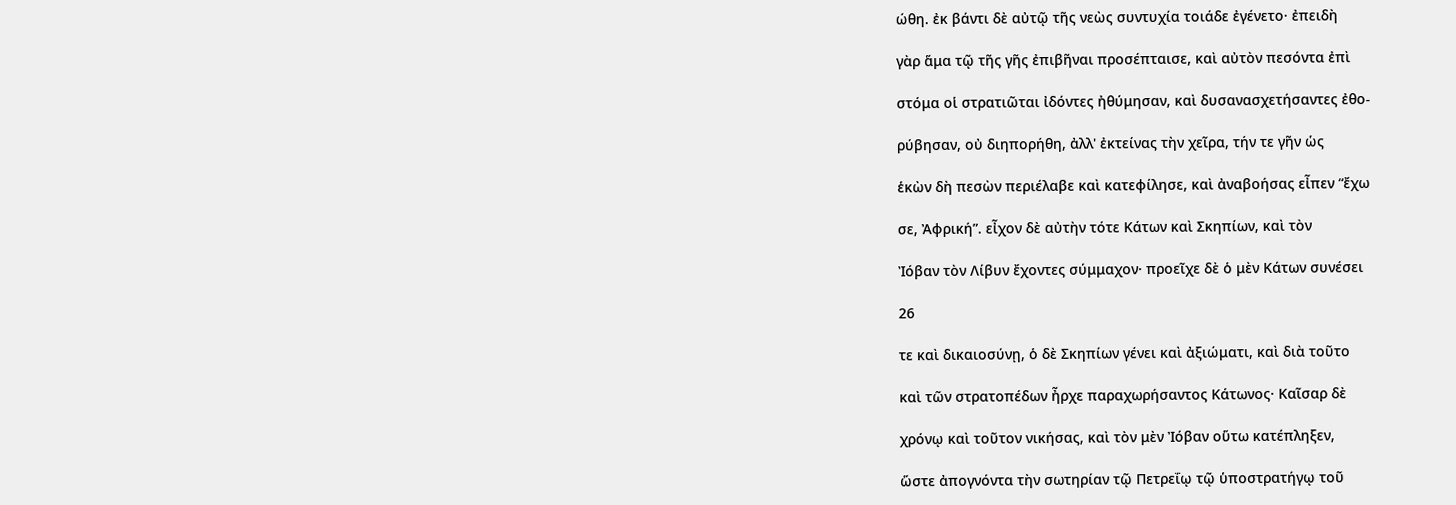ώθη. ἐκ βάντι δὲ αὐτῷ τῆς νεὼς συντυχία τοιάδε ἐγένετο· ἐπειδὴ

γὰρ ἅμα τῷ τῆς γῆς ἐπιβῆναι προσέπταισε, καὶ αὐτὸν πεσόντα ἐπὶ

στόμα οἱ στρατιῶται ἰδόντες ἠθύμησαν, καὶ δυσανασχετήσαντες ἐθο-

ρύβησαν, οὐ διηπορήθη, ἀλλ' ἐκτείνας τὴν χεῖρα, τήν τε γῆν ὡς

ἑκὼν δὴ πεσὼν περιέλαβε καὶ κατεφίλησε, καὶ ἀναβοήσας εἶπεν “ἔχω

σε, Ἀφρική”. εἶχον δὲ αὐτὴν τότε Κάτων καὶ Σκηπίων, καὶ τὸν

Ἰόβαν τὸν Λίβυν ἔχοντες σύμμαχον· προεῖχε δὲ ὁ μὲν Κάτων συνέσει

26

τε καὶ δικαιοσύνῃ, ὁ δὲ Σκηπίων γένει καὶ ἀξιώματι, καὶ διὰ τοῦτο

καὶ τῶν στρατοπέδων ἦρχε παραχωρήσαντος Κάτωνος· Καῖσαρ δὲ

χρόνῳ καὶ τοῦτον νικήσας, καὶ τὸν μὲν Ἰόβαν οὕτω κατέπληξεν,

ὥστε ἀπογνόντα τὴν σωτηρίαν τῷ Πετρεΐῳ τῷ ὑποστρατήγῳ τοῦ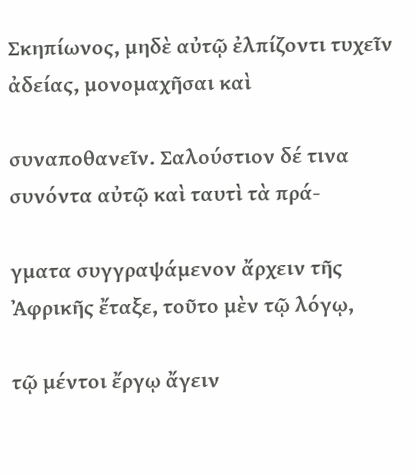Σκηπίωνος, μηδὲ αὐτῷ ἐλπίζοντι τυχεῖν ἀδείας, μονομαχῆσαι καὶ

συναποθανεῖν. Σαλούστιον δέ τινα συνόντα αὐτῷ καὶ ταυτὶ τὰ πρά-

γματα συγγραψάμενον ἄρχειν τῆς Ἀφρικῆς ἔταξε, τοῦτο μὲν τῷ λόγῳ,

τῷ μέντοι ἔργῳ ἄγειν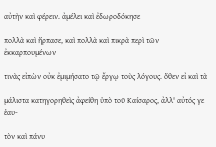αὐτὴν καὶ φέρειν. ἀμέλει καὶ ἐδωροδόκησε

πολλὰ καὶ ἥρπασε, καὶ πολλὰ καὶ πικρὰ περὶ τῶν ἐκκαρπουμένων

τινὰς εἰπὼν οὐκ ἐμιμήσατο τῷ ἔργῳ τοὺς λόγους. ὅθεν εἰ καὶ τὰ

μάλιστα κατηγορηθεὶς ἀφείθη ὑπὸ τοῦ Καίσαρος, ἀλλ' αὐτός γε ἑαυ-

τὸν καὶ πάνυ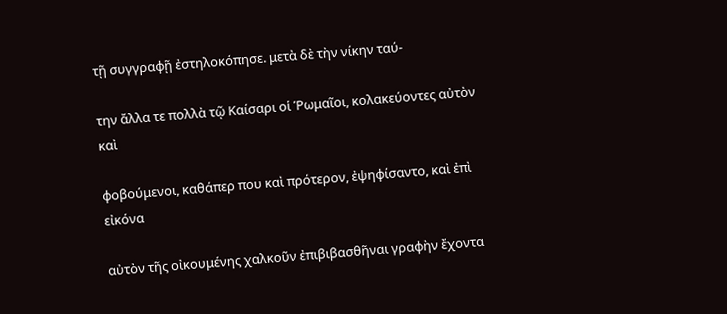τῇ συγγραφῇ ἐστηλοκόπησε. μετὰ δὲ τὴν νίκην ταύ-

την ἄλλα τε πολλὰ τῷ Καίσαρι οἱ Ῥωμαῖοι, κολακεύοντες αὐτὸν καὶ

φοβούμενοι, καθάπερ που καὶ πρότερον, ἐψηφίσαντο, καὶ ἐπὶ εἰκόνα

αὐτὸν τῆς οἰκουμένης χαλκοῦν ἐπιβιβασθῆναι γραφὴν ἔχοντα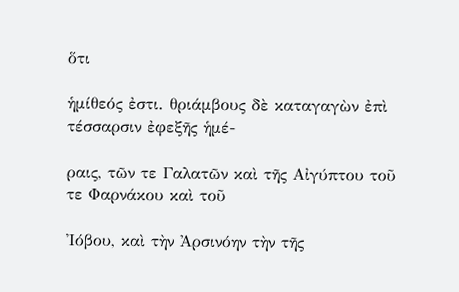ὅτι

ἡμίθεός ἐστι. θριάμβους δὲ καταγαγὼν ἐπὶ τέσσαρσιν ἐφεξῆς ἡμέ-

ραις, τῶν τε Γαλατῶν καὶ τῆς Αἰγύπτου τοῦ τε Φαρνάκου καὶ τοῦ

Ἰόβου, καὶ τὴν Ἀρσινόην τὴν τῆς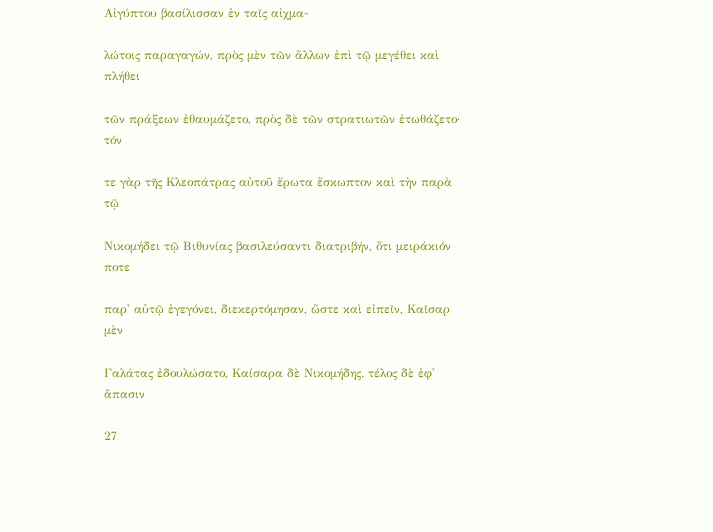Αἰγύπτου βασίλισσαν ἐν ταῖς αἰχμα-

λώτοις παραγαγών, πρὸς μὲν τῶν ἄλλων ἐπὶ τῷ μεγέθει καὶ πλήθει

τῶν πράξεων ἐθαυμάζετο, πρὸς δὲ τῶν στρατιωτῶν ἐτωθάζετο· τόν

τε γὰρ τῆς Κλεοπάτρας αὐτοῦ ἔρωτα ἔσκωπτον καὶ τὴν παρὰ τῷ

Νικομήδει τῷ Βιθυνίας βασιλεύσαντι διατριβήν, ὅτι μειράκιόν ποτε

παρ' αὐτῷ ἐγεγόνει, διεκερτόμησαν, ὥστε καὶ εἰπεῖν, Καῖσαρ μὲν

Γαλάτας ἐδουλώσατο, Καίσαρα δὲ Νικομήδης. τέλος δὲ ἐφ' ἅπασιν

27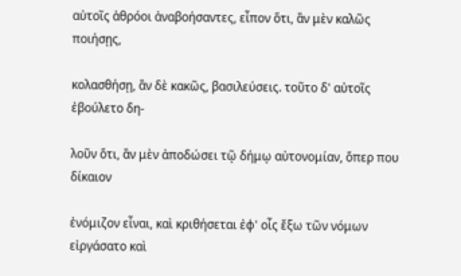αὐτοῖς ἀθρόοι ἀναβοήσαντες, εἶπον ὅτι, ἂν μὲν καλῶς ποιήσῃς,

κολασθήσῃ, ἂν δὲ κακῶς, βασιλεύσεις. τοῦτο δ' αὐτοῖς ἐβούλετο δη-

λοῦν ὅτι, ἂν μὲν ἀποδώσει τῷ δήμῳ αὐτονομίαν, ὅπερ που δίκαιον

ἐνόμιζον εἶναι, καὶ κριθήσεται ἐφ' οἷς ἔξω τῶν νόμων εἰργάσατο καὶ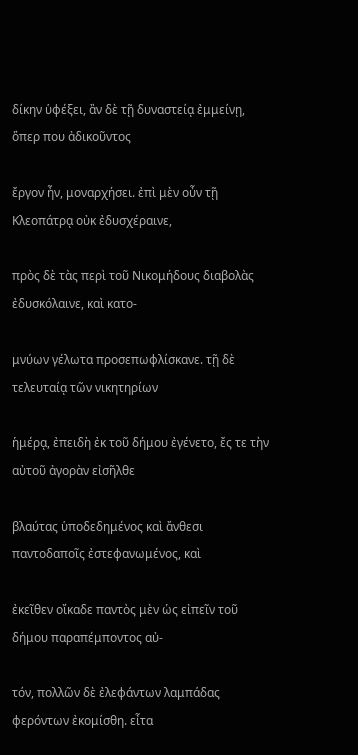δίκην ὑφέξει, ἂν δὲ τῇ δυναστείᾳ ἐμμείνῃ, ὅπερ που ἀδικοῦντος

ἔργον ἦν, μοναρχήσει. ἐπὶ μὲν οὖν τῇ Κλεοπάτρᾳ οὐκ ἐδυσχέραινε,

πρὸς δὲ τὰς περὶ τοῦ Νικομήδους διαβολὰς ἐδυσκόλαινε, καὶ κατο-

μνύων γέλωτα προσεπωφλίσκανε. τῇ δὲ τελευταίᾳ τῶν νικητηρίων

ἡμέρᾳ, ἐπειδὴ ἐκ τοῦ δήμου ἐγένετο, ἔς τε τὴν αὐτοῦ ἀγορὰν εἰσῆλθε

βλαύτας ὑποδεδημένος καὶ ἄνθεσι παντοδαποῖς ἐστεφανωμένος, καὶ

ἐκεῖθεν οἴκαδε παντὸς μὲν ὡς εἰπεῖν τοῦ δήμου παραπέμποντος αὐ-

τόν, πολλῶν δὲ ἐλεφάντων λαμπάδας φερόντων ἐκομίσθη. εἶτα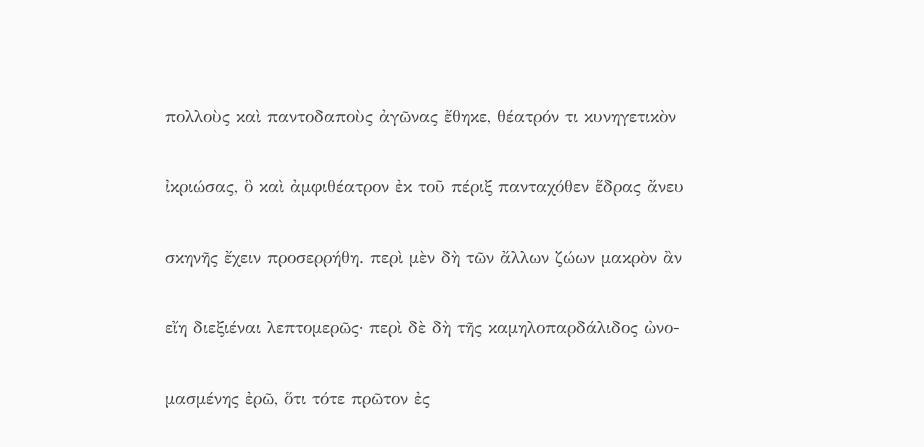πολλοὺς καὶ παντοδαποὺς ἀγῶνας ἔθηκε, θέατρόν τι κυνηγετικὸν

ἰκριώσας, ὃ καὶ ἀμφιθέατρον ἐκ τοῦ πέριξ πανταχόθεν ἕδρας ἄνευ

σκηνῆς ἔχειν προσερρήθη. περὶ μὲν δὴ τῶν ἄλλων ζώων μακρὸν ἂν

εἴη διεξιέναι λεπτομερῶς· περὶ δὲ δὴ τῆς καμηλοπαρδάλιδος ὠνο-

μασμένης ἐρῶ, ὅτι τότε πρῶτον ἐς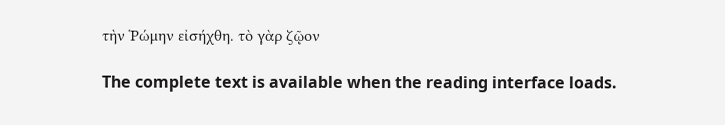τὴν Ῥώμην εἰσήχθη. τὸ γὰρ ζῷον

The complete text is available when the reading interface loads.